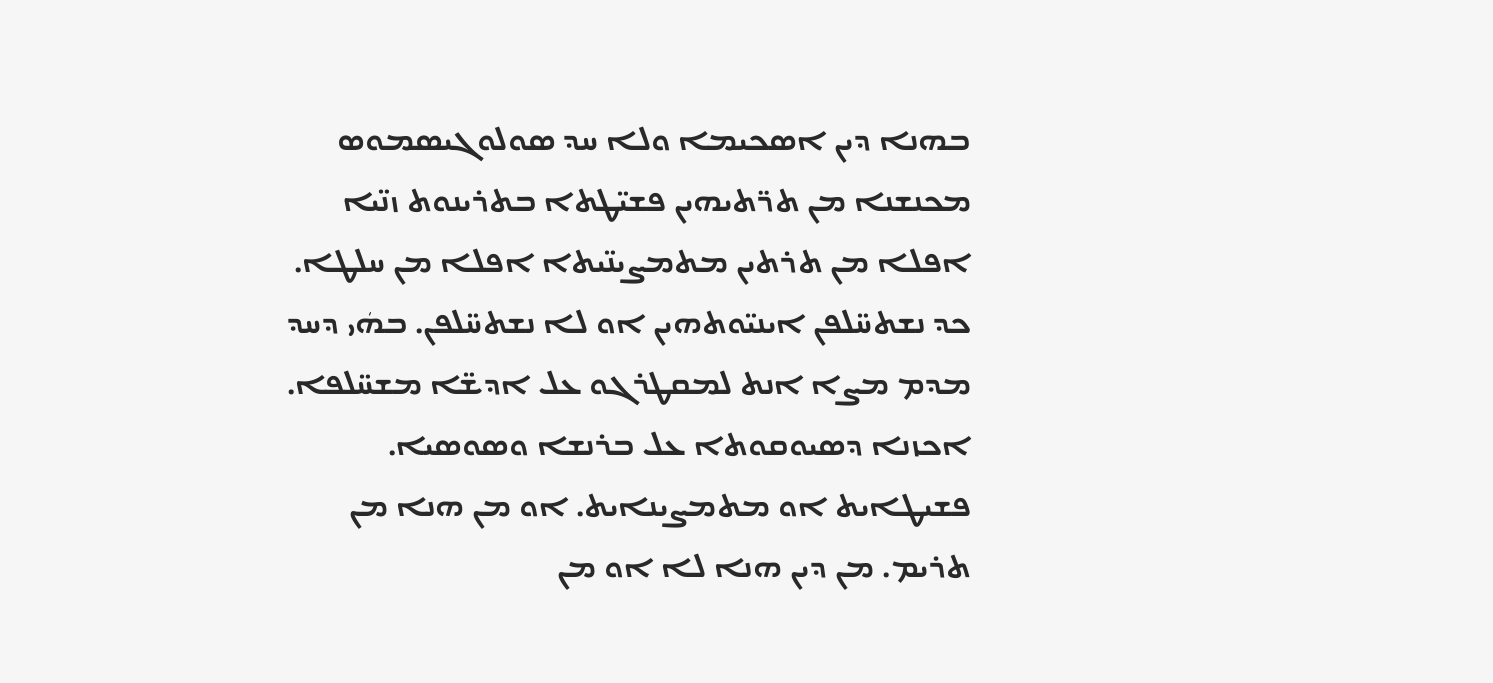ܒܗܢܐ ܕܝܢ ܐܣܟܝܡܐ ܘܠܐ ܚܕ ܣܘܠܘܓܝܣܡܘܣ ܡܟܢܫܢܐ ܡܢ ܬܪ̈ܬܝܗܝܢ ܦܫܝ̈ܛܬܐ ܒܬܪܝܢܘܬ ܙܢ̈ܝܐ ܐܦܠܐ ܡܢ ܬܪܬܝܢ ܡܬܡܨܝܢ̈ܝܬܐ ܐܦܠܐ ܡܢ ܚܠܛܐ. ܟܕ ܢܫܬܚ̈ܠܦܢ ܐܝܢܝ̈ܘܬܗܝܢ ܐܘ ܠܐ ܢܫܬܚ̈ܠܦܢ. ܒܗܿܝ ܕܚܕ ܡܕܡ ܡܨܐ ܐܢܬ ܠܡܩܛܪܓܘ ܥܠ ܐܕܫ̈ܐ ܡܫܚ̈ܠܦܐ. ܐܟܙܢܐ ܕܣܝܘܩܘܬܐ ܥܠ ܒܪܢܫܐ ܘܣܘܣܝܐ. ܦܫܝܛܐܝܬ ܐܘ ܡܬܡܨܝܢܐܝܬ. ܐܘ ܡܢ ܗܢܐ ܡܢ ܬܪܝܡ. ܡܢ ܕܝܢ ܗܢܐ ܠܐ ܐܘ ܡܢ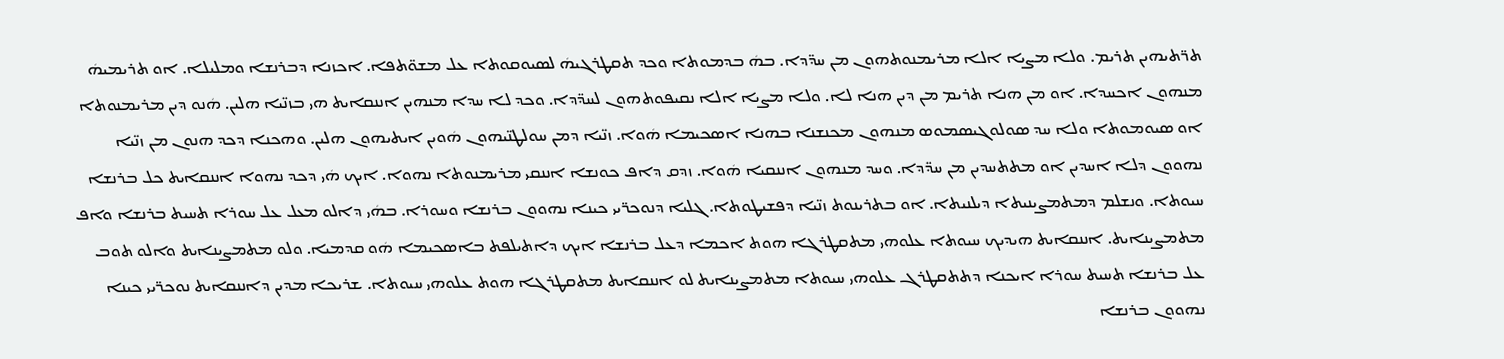ܬܪ̈ܬܝܗܝܢ ܬܪܝܡ. ܘܠܐ ܡܨܝܐ ܐܠܐ ܡܪܝܡܢܘܬܗܘܢ ܡܢ ܚܕ̈ܕܐ. ܒܗܿ ܒܕܡܘܬܐ ܘܟܕ ܬܩܛܪܓܝܗܿ ܠܣܝܘܩܘܬܐ ܥܠ ܡܫܘ̈ܬܦܐ. ܐܟܙܢܐ ܕܒܪܢܫܐ ܘܡܠܝܠܐ. ܐܘ ܬܪܝܡܝܗܿ ܡܢܗܘܢ ܐܟܚܕܐ. ܐܘ ܡܢ ܗܢܐ ܬܪܝܡ ܡܢ ܕܝܢ ܗܢܐ ܠܐ. ܘܠܐ ܡܨܝܐ ܐܠܐ ܢܩܝܦܘܬܗܘܢ ܠܚܕ̈ܕܐ. ܘܟܕ ܠܐ ܚܕܐ ܡܢܗܝܢ ܐܢܢܩܐܝܬ ܗܝ ܒܙܢ̈ܝܐ ܗܠܝܢ. ܗܿܢܘ ܕܝܢ ܡܪܝܡܢܘܬܐ ܐܘ ܣܝܘܡܘܬܐ ܘܠܐ ܚܕ ܣܘܠܘܓܝܣܡܘܣ ܡܢܗܘܢ ܡܟܢܫܢܐ ܒܗܢܐ ܐܣܟܝܡܐ ܗܿܘܐ. ܙܢ̈ܝܐ ܕܡܢ ܚܘܠܛܢ̈ܝܗܘܢ ܗܿܘܝܢ ܐܝܬܝܗܘܢ ܗܠܝܢ. ܘܗܟܢܐ ܕܟܕ ܗܢܘܢ ܡܢ ܙܢ̈ܝܐ ܢܗܘܘܢ ܕܠܐ ܐܚܕܝܢ ܐܘ ܡܬܬܚܕܝܢ ܡܢ ܚܕ̈ܕܐ. ܘܚܕ ܡܢܗܘܢ ܐܢܢܩܝܐ ܗܿܘܐ. ܙܕܩ ܕܐܦ ܟܘܢܫܐ ܐܢܢܩܝ ܡܪܝܡܢܘܬܐ ܢܗܘܐ. ܐܝܟ ܗܿܝ ܕܟܕ ܢܗܘܐ ܐܢܢܩܐܝܬ ܟܠ ܒܪܢܫܐ ܚܝܘܬܐ. ܘܢܫܠܡ ܕܡܬܡܨܝܢܝܬܐ ܕܝܠܢܝܬܐ. ܐܘ ܒܬܪܝܢܘܬ ܙܢ̈ܝܐ ܕܦܫܝܛܘܬܐ. ܓܠܝܐ ܕܢܘܟܪ̈ܝܝ ܟܝܢܐ ܢܗܘܘܢ ܒܪܢܫܐ ܘܚܘܪܐ. ܒܗܿܝ ܕܐܠܘ ܡܥܠ ܥܠ ܚܘܪܐ ܬܚܝܬ ܒܪܢܫܐ ܘܐܦ ܡܬܡܨܝܢܐܝܬ. ܐܢܢܩܐܝܬ ܗܝܕܝܟ ܚܝܘܬܐ ܥܠܘܗܝ ܡܬܩܛܪܓܐ ܗܘܬ ܐܟܡܐ ܕܥܠ ܒܪܢܫܐ ܐܝܟ ܕܐܬܝܠܦܬ ܒܐܣܟܝܡܐ ܗܿܘ ܩܕܡܝܐ. ܘܠܘ ܡܬܡܨܝܢܐܝܬ ܘܐܠܘ ܬܘܒ ܥܠ ܒܪܢܫܐ ܬܚܝܬ ܚܘܪܐ ܐܝܟܢܐ ܕܬܬܩܛܪܓ ܥܠܘܗܝ ܚܝܘܬܐ ܡܬܡܨܝܢܐܝܬ ܠܘ ܐܢܢܩܐܝܬ ܡܬܩܛܪܓܐ ܗܘܬ ܥܠܘܗܝ ܚܝܘܬܐ. ܫܪܝܟܐ ܡܕܝܢ ܕܐܢܢܩܐܝܬ ܢܘܟܪ̈ܝܝ ܟܝܢܐ ܢܗܘܘܢ ܒܪܢܫܐ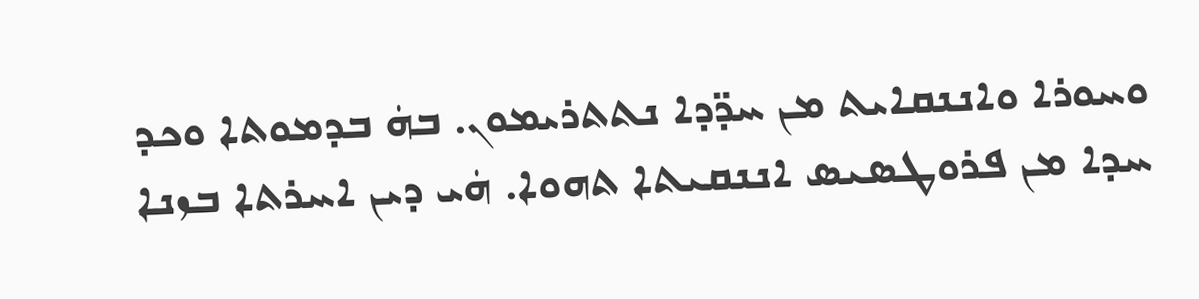ܘܚܘܪܐ ܘܐܢܢܩܐܝܬ ܡܢ ܚܕ̈ܕܐ ܢܬܬܪܝܡܘܢ. ܒܗܿ ܒܕܡܘܬܐ ܘܟܕ ܚܕܐ ܡܢ ܦܪܘܛܣܝܣ ܐܢܢܩܝܬܐ ܬܗܘܐ. ܗܿܝ ܕܝܢ ܐܚܪܬܐ ܒܙܢܐ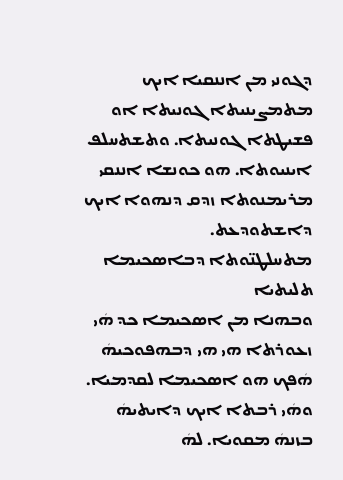ܕܓܘܢܝ ܡܢ ܐܢܢܩܝܐ ܐܝܟ ܡܬܡܨܝܢܝܬܐ ܓܘܢܝܬܐ ܐܘ ܦܫܝܛܬܐ ܓܘܢܝܬܐ. ܘܬܫܬܚܠܦ ܐܝܢܝܘܬܐ. ܗܘ ܟܘܢܫܐ ܐܢܢܩܝ ܡܪܝܡܢܘܬܐ ܙܕܩ ܕܢܗܘܐ ܐܝܟ ܕܐܫܬܘܕܥܬ.
ܡܬܚܠܛܢ̈ܘܬܐ ܕܒܐܣܟܝܡܐ ܬܠܝܬܝܐ
ܘܒܗܢܐ ܡܢ ܐܣܟܝܡܐ ܟܕ ܗܿܝ ܙܥܘܪܬܐ ܗܝ ܗܝ ܕܒܗܦܘܟܝܗܿ ܗܿܦܟ ܗܘ ܐܣܟܝܡܐ ܠܩܕܡܝܐ. ܘܗܿܝ ܪܒܬܐ ܐܝܟ ܕܐܝܬܝܗܿ ܒܙܢܗܿ ܡܩܘܝܐ. ܠܗܿ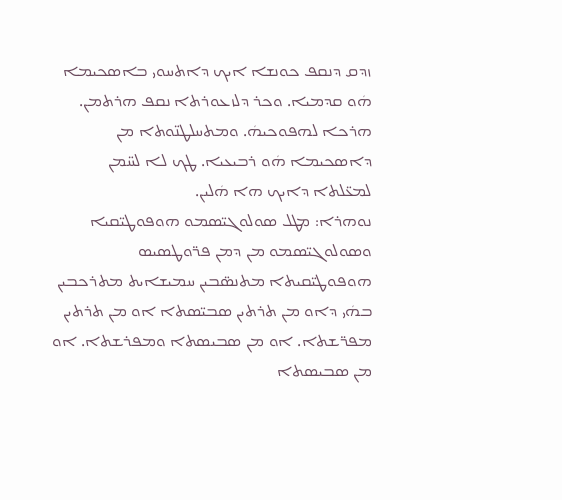ܙܕܩ ܕܢܩܦ ܟܘܢܫܐ ܐܝܟ ܕܐܬܚܘܝ ܒܐܣܟܝܡܐ ܗܿܘ ܩܕܡܝܐ. ܘܟܪ ܕܠܙܥܘܪܬܐ ܢܩܦ ܗܪܬܡܢ. ܗܪܟܐ ܠܗܦܘܟܝܗܿ. ܘܡܬܚܠܛܢ̈ܘܬܐ ܡܢ ܕܐܣܟܝܡܐ ܗܿܘ ܪܒܝܥܝܐ. ܛܟ ܠܐ ܠܚ̈ܡܢ ܠܡܥ̈ܠܬܐ ܕܐܝܟ ܗܐ ܗܿܠܝܢ.
ܢܘܗܪܐ: ܡܛܠ ܣܘܠܘܓܝ̈ܣܡܘ ܗܘܦܘܛܝ̈ܩܝܐ
ܘܣܘܠܘܓܝ̈ܣܡܘ ܡܢ ܕܡܢ ܦܪ̈ܘܛܣܝܣ ܗܘܦܘܛܝ̈ܩܝܬܐ ܡܬܢܣ̈ܒܝܢ ܚܡܝܫܐܝܬ ܡܬܪܟܒܝܢ ܒܗܿܝ ܕܐܘ ܡܢ ܬܪܬܝܢ ܣܒܝ̈ܣܬܐ ܐܘ ܡܢ ܬܪܬܝܢ ܡܦܪ̈ܫܬܐ. ܐܘ ܡܢ ܣܒܝܣܬܐ ܘܡܦܪܫܬܐ. ܐܘ ܡܢ ܣܒܝܣܬܐ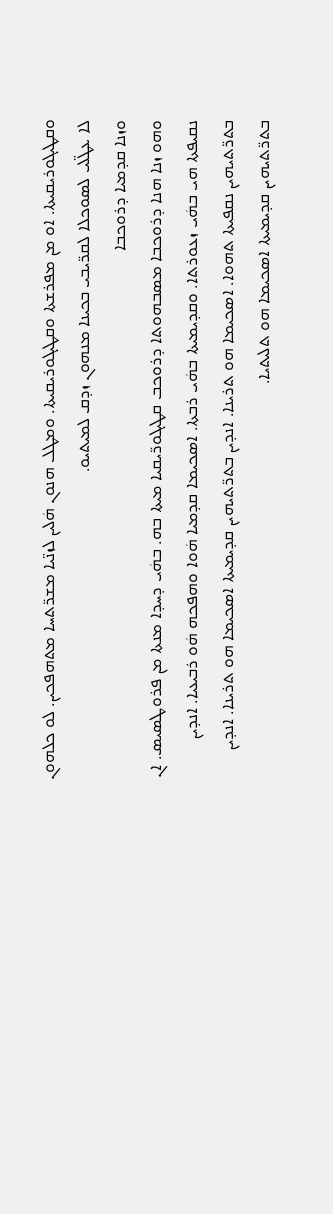ܘܩܛܝܓܘܪܝܩܝܬܐ. ܐܘ ܡܢ ܡܦܪܫܬܐ ܘܩܛܝܓܘܪܝܩܝܬܐ. ܘܡܛܠ ܗܢܘܢ ܗܿܠܝܢ ܠܙܢ̈ܝܐ ܡܫܪ̈ܬܚܐ ܡܬܗܦܟܝܢ. ܠܘ ܟܠܗܘܢ ܠܐ ܥܛ̈ܠܝ ܠܣܘܟܠܐ ܠܩܪ̈ܝܒܝ ܒܟܝܢܐ ܡܢܗܘܢ ܙܕܩ ܠܡܝܬܝܘ.
ܘܙܢܐ ܩܕܡܝܐ ܕܪܘܟܒܐ
ܘܗܘ ܙܢܐ ܗܢܐ ܕܪܘܟܒܐ ܡܣܒܗܘܬܐ ܕܪܘܟܒ ܩܛܝܓܘܪ̈ܝܩܝܐ ܡܝܬܐ ܒܗ. ܒܗܿܝ ܕܚܕܐ ܡܢܬܐ ܡܢ ܦܪܘܛܣܝܣ. ܐܢ ܢܩܝܦܬܐ ܗܝ ܒܗܿܝ ܙܥܘܪܬܐ. ܘܩܕܝܡܝܬܐ ܒܗܿܝ ܪܒܬܐ. ܐܣܟܝܡܐ ܩܕܡܝܐ ܗܿܘܐ ܘܗܦܟܗ ܗܿܘ ܪܒܝܥܝܐ. ܐܢܕܝܢ ܒܬܪ̈ܬܝܗܝܢ ܢܩܦܝܬܐ ܬܗܘܐ. ܐܣܟܝܡܐ ܗܘ ܬܪܝܢܐ. ܐܢܕܝܢ ܒܬܪ̈ܬܝܗܝܢ ܩܕܝܡܝܬܐ ܐܣܟܝܡܐ ܗܘ ܬܪܝܢܐ. ܐܢܕܝܢ ܒܬܪ̈ܬܝܗܝܢ ܩܕܝܡܝܬܐ ܐܣܟܝܡܐ ܗܘ ܬܠܝܬܝܐ.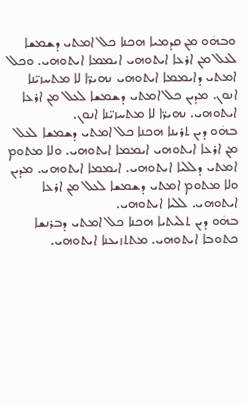ܘܒܗܿܘ ܡܢ ܩܕܡܝܐ ܗܟܢܐ ܟܠ ܐܡܬܝ ܕܫܡܫܐ ܠܥܠ ܡܢ ܐܪܥܐ ܐܝܬܘܗܝ ܐܝܡܡܐ ܐܝܬܘܗܝ. ܘܟܠ ܐܡܬܝ ܕܐܝܡܡܐ ܐܝܬܘܗܝ ܢܗܝܪ̈ܐ ܠܐ ܡܬܚܙܝ̈ܢܐ ܐܢܘܢ. ܡܕܝܢ ܟܠ ܐܡܬܝ ܕܫܡܫܐ ܠܥܠ ܡܢ ܐܪܥܐ ܐܝܬܘܗܝ. ܢܗܝܪ̈ܐ ܠܐ ܡܬܚܙܝ̈ܢܐ ܐܢܘܢ.
ܒܗܿܘ ܕܝܢ ܬܪܝܢܐ ܗܟܢܐ ܟܠ ܐܡܬܝ ܕܫܡܫܐ ܠܥܠ ܡܢ ܐܪܥܐ ܐܝܬܘܗܝ ܐܝܡܡܐ ܐܝܬܘܗܝ. ܘܠܐ ܡܬܘܡ ܐܡܬܝ ܕܠܠܝܐ ܐܝܬܘܗܝ. ܐܝܡܡܐ ܐܝܬܘܗܝ. ܡܕܝܢ ܘܠܐ ܡܬܘܡ ܐܡܬܝ ܕܫܡܫܐ ܠܥܠ ܡܢ ܐܪܥܐ ܐܝܬܘܗܝ. ܠܠܝܐ ܐܝܬܘܗܝ.
ܒܗܿܘ ܕܝܢ ܬܠܝܬܝܐ ܗܟܢܐ ܟܠ ܐܡܬܝ ܕܒܪܢܫܐ ܟܬܘܒܐ ܐܝܬܘܗܝ. ܡܬܬܙܝܥܢܐ ܐܝܬܘܗܝ.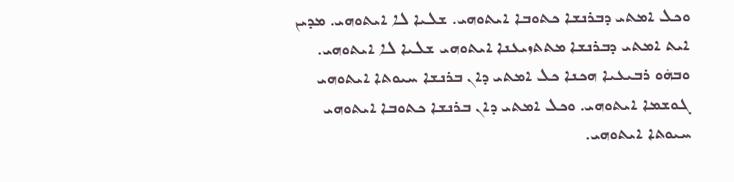ܘܟܠ ܐܡܬܝ ܕܒܪܢܫܐ ܟܬܘܒܐ ܐܝܬܘܗܝ. ܫܠܝܐ ܠܐ ܐܝܬܘܗܝ. ܡܕܝܢ ܐܝܬ ܐܡܬܝ ܕܒܪܢܫܐ ܡܬܬܙܝܥܢܐ ܐܝܬܘܗܝ ܫܠܝܐ ܠܐ ܐܝܬܘܗܝ.
ܘܒܗܿܘ ܪܒܝܥܝܐ ܗܟܢܐ ܟܠ ܐܡܬܝ ܕܐܢ ܒܪܢܫܐ ܚܝܘܬܐ ܐܝܬܘܗܝ ܓܘܫܡܐ ܐܝܬܘܗܝ. ܘܟܠ ܐܡܬܝ ܕܐܢ ܒܪܢܫܐ ܟܬܘܒܐ ܐܝܬܘܗܝ ܚܝܘܬܐ ܐܝܬܘܗܝ.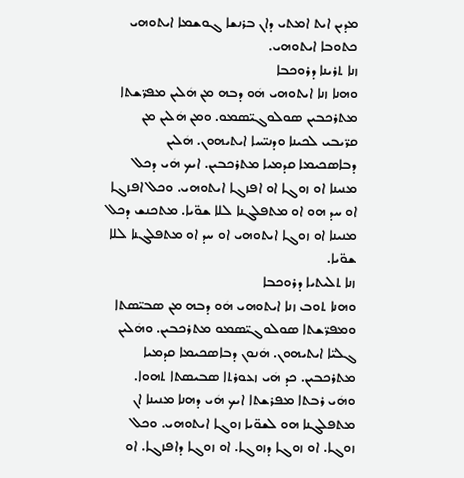ܡܕܝܢ ܐܝܬ ܐܡܬܝ ܕܐܢ ܒܪܢܫܐ ܓܘܫܡܐ ܐܝܬܘܗܝ ܟܬܘܒܐ ܐܝܬܘܗܝ.
ܙܢܐ ܬܪܝܢܐ ܕܪܘܟܒܐ
ܘܗܢܐ ܙܢܐ ܐܝܬܘܗܝ ܗܿܘ ܕܒܗ ܡܢ ܗܿܠܝܢ ܡܦܪ̈ܫܬܐ ܡܬܪܟܒܝܢ ܣܘܠܘܓܝ̈ܣܡܘ. ܘܡܢ ܗܿܠܝܢ ܡܢ ܩܪ̈ܝܒܝ ܠܟܝܢܐ ܘܕܢܝ̈ܚܐ ܐܝܬܝܗܘܢ. ܗܿܠܝܢ ܕܒܐܣܟܝܡܐ ܩܕܡܝܐ ܡܬܪܟܒܝܢ. ܐܝܟ ܗܿܝ ܕܟܠ ܡܢܝܢܐ ܐܘ ܙܘܓܐ ܐܘ ܐܦܙܓܐ ܐܝܬܘܗܝ. ܘܟܠ ܐܦܙܓܐ ܐܘ ܚܕ ܗܘ ܐܘ ܡܬܦܠܓܢܐ ܠܠܐ ܫܘ̈ܝܐ. ܡܬܟܢܫ ܕܟܠ ܡܢܝܢܐ ܐܘ ܙܘܓܐ ܐܝܬܘܗܝ ܐܘ ܚܕ ܐܘ ܡܬܦܠܓܢܐ ܠܠܐ ܫܘ̈ܝܐ.
ܙܢܐ ܬܠܝܬܝܐ ܕܪܘܟܒܐ
ܘܗܢܐ ܬܘܒ ܙܢܐ ܐܝܬܘܗܝ ܗܿܘ ܕܒܗ ܡܢ ܣܒܝ̈ܣܬܐ ܘܡܦܪ̈ܫܬܐ ܣܘܠܘܓܝ̈ܣܡܘ ܡܬܪܟܒܝܢ. ܘܗܿܠܝܢ ܓܠܝ̈ܐ ܐܝܬܝܗܘܢ. ܗܿܢܘܢ ܕܒܐܣܟܝܡܐ ܩܕܡܝܐ ܡܬܪܟܒܝܢ. ܟܕ ܗܿܝ ܙܥܘܪܬܐ ܣܒܝܣܬܐ ܬܗܘܐ. ܘܗܿܝ ܪܒܬܐ ܡܦܪܫܬܐ ܐܝܟ ܗܿܝ ܕܗܢܐ ܡܢܝܢܐ ܐܢ ܡܬܦܠܓܢܐ ܗܘ ܠܫܘ̈ܝܐ ܙܘܓܐ ܐܝܬܘܗܝ. ܘܟܠ ܙܘܓܐ. ܐܘ ܙܘܓܐ ܕܙܘܓܐ. ܐܘ ܙܘܓܐ ܕܐܦܙܓܐ. ܐܘ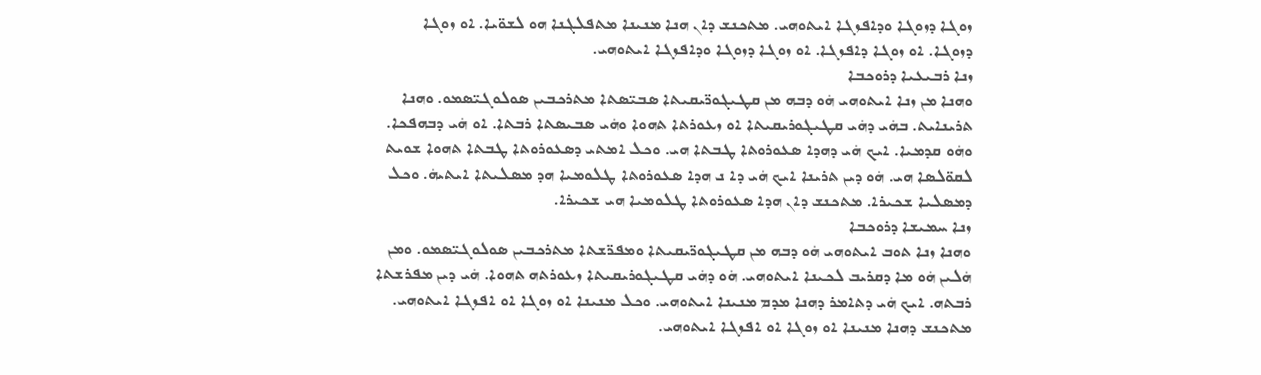ܙܘܓܐ ܕܙܘܓܐ ܘܕܐܦܙܓܐ ܐܝܬܘܗܝ. ܡܬܟܢܫ ܕܐܢ ܗܢܐ ܡܢܝܢܐ ܡܬܦܠܓܢܐ ܗܘ ܠܫܘ̈ܝܐ. ܐܘ ܙܘܓܐ ܕܙܘܓܐ. ܐܘ ܙܘܓܐ ܕܐܦܙܓܐ. ܐܘ ܙܘܓܐ ܕܙܘܓܐ ܘܕܐܦܙܓܐ ܐܝܬܘܗܝ.
ܙܢܐ ܪܒܝܥܝܐ ܕܪܘܟܒܐ
ܘܗܢܐ ܡܢ ܙܢܐ ܐܝܬܘܗܝ ܗܿܘ ܕܒܗ ܡܢ ܩܛܝܓܘܪ̈ܝܩܝܬܐ ܣܒܝ̈ܣܬܐ ܡܬܪܟܒܝܢ ܣܘܠܘܓܝ̈ܣܡܘ. ܘܗܢܐ ܬܪܝܢܐܝܬ. ܒܗܿܝ ܕܗܿܝ ܩܛܝܓܘܪܝܩܝܬܐ ܐܘ ܙܥܘܪܬܐ ܬܗܘܐ ܘܗܿܝ ܣܒܝܣܬܐ ܪܒܬܐ. ܐܘ ܗܿܝ ܕܒܗܦܟܐ. ܘܗܿܘ ܩܕܡܝܐ. ܐܝܟ ܗܿܝ ܕܗܕܐ ܣܥܘܪܘܬܐ ܛܒܬܐ ܗܝ. ܘܟܠ ܐܡܬܝ ܕܣܥܘܪܘܬܐ ܛܒܬܐ ܬܗܘܐ ܫܘܝܬ ܠܩܘ̈ܠܣܐ ܗܝ. ܗܿܘ ܕܝܢ ܬܪܝܢܐ ܐܝܟ ܗܿܝ ܕܐ ܢ ܗܕܐ ܣܥܘܪܘܬܐ ܛܠܘܡܝܐ ܗܕ ܡܣܠܝܬܐ ܐܝܬܝܗܿ. ܘܟܠ ܕܡܣܠܝܐ ܫܟܝܪܐ. ܡܬܟܢܫ ܕܐܢ ܗܕܐ ܣܥܘܪܘܬܐ ܛܠܘܡܝܐ ܗܝ ܫܟܝܪܐ.
ܙܢܐ ܚܡܝܫܐ ܕܪܘܟܒܐ
ܘܗܢܐ ܙܢܐ ܬܘܒ ܐܝܬܘܗܝ ܗܿܘ ܕܒܗ ܡܢ ܩܛܝܓܘܪ̈ܝܩܝܬܐ ܘܡܦܪ̈ܫܬܐ ܡܬܪܟܒܝܢ ܣܘܠܘܓܝ̈ܣܡܘ. ܘܡܢ ܗܿܠܝܢ ܗܿܘ ܡܐ ܕܩܪܝܒ ܠܟܝܢܐ ܐܝܬܘܗܝ. ܗܿܘ ܕܗܿܝ ܩܛܝܓܘܪܝܩܝܬܐ ܙܥܘܪܬܗ ܬܗܘܐ. ܗܿܝ ܕܝܢ ܡܦܪܫܬܐ ܪܒܬܗ. ܐܝܟ ܗܿܝ ܕܬܐܡܪ ܕܗܢܐ ܡܕܡ ܡܢܝܢܐ ܐܝܬܘܗܝ. ܘܟܠ ܡܢܝܢܐ ܐܘ ܙܘܓܐ ܐܘ ܐܦܙܓܐ ܐܝܬܘܗܝ. ܡܬܟܢܫ ܕܗܢܐ ܡܢܝܢܐ ܐܘ ܙܘܓܐ ܐܘ ܐܦܙܓܐ ܐܝܬܘܗܝ.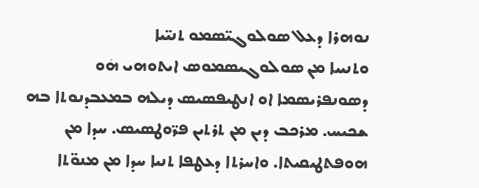ܢܘܗܪܐ ܕܥܠ ܣܘܠܘܓܝ̈ܣܡܘ ܬܢܝ̈ܝܐ
ܘܬܢܝܝܐ ܡܢ ܣܘܠܘܓܝܣܡܘܣ ܐܝܬܘܗܝ ܗܿܘ ܕܣܘܢܦܪܝܣܡܐ ܐܘ ܐܢܛܝܦܣܝܣ ܕܝܠܗ ܒܡܥܒܕܢܘܬܐ ܒܗ ܫܟܝܚ. ܡܪܟܒ ܕܝܢ ܡܢ ܬܪܬܝܢ ܦܪ̈ܘܛܣܝܣ. ܚܕܐ ܡܢ ܗܘܦܬܛܝܩܝܬܐ. ܘܐܚܪܬܐ ܕܥܛܦܐ ܬܢܝܐ ܚܕܐ ܡܢ ܡܢܘ̈ܬܐ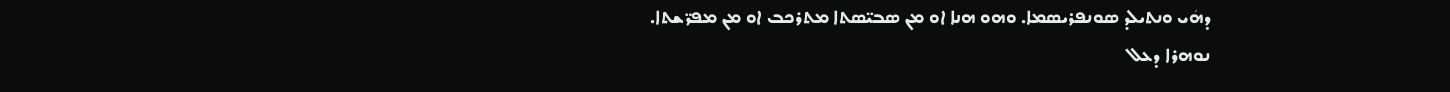ܕܗܿܝ ܘܢܬܝܠܕ ܣܘܢܦܪܝܣܡܐ. ܘܗܘ ܗܢܐ ܐܘ ܡܢ ܣܒܝ̈ܣܬܐ ܡܬܪܟܒ ܐܘ ܡܢ ܡܦܪ̈ܫܬܐ.
ܢܘܗܪܐ ܕܥܠ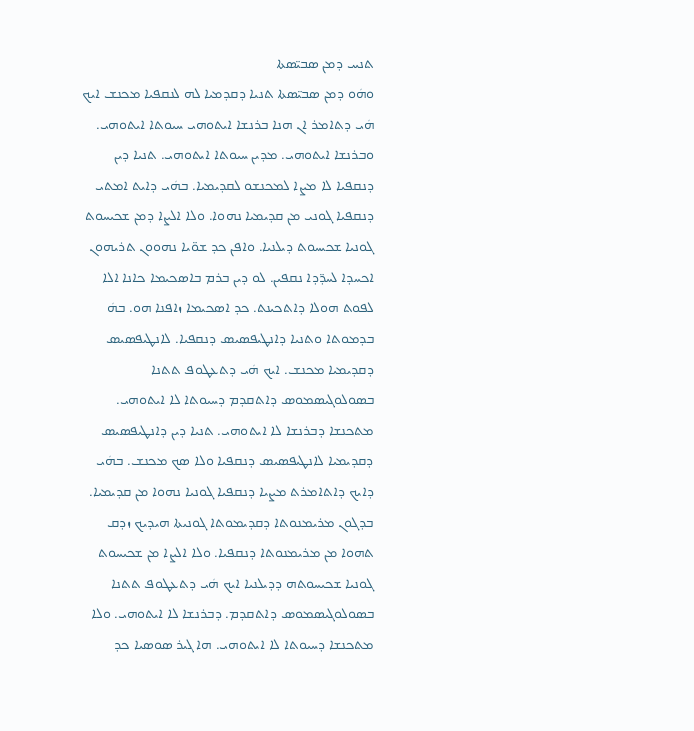ܬܢܝܝ ܕܡܢ ܣܒܝ̈ܣܬܐ
ܘܗܿܘ ܕܡܢ ܣܒܝ̈ܣܬܐ ܬܢܝܐ ܕܩܕܡܝܐ ܠܗ ܠܢܩܦܝܐ ܡܟܢܫ ܐܝܟ ܗܿܝ ܕܬܐܡܪ ܐܢ ܗܢܐ ܒܪܢܫܐ ܐܝܬܘܗܝ ܚܝܘܬܐ ܐܝܬܘܗܝ. ܘܒܪܢܫܐ ܐܝܬܘܗܝ. ܡܕܝܢ ܚܝܘܬܐ ܐܝܬܘܗܝ. ܬܢܝܐ ܕܝܢ ܕܢܩܦܝܐ ܠܐ ܡܨܐ ܠܡܟܢܫܘ ܠܩܕܝܡܝܐ. ܒܗܿܝ ܕܐܝܬ ܐܡܬܝ ܕܢܩܦܝܐ ܓܘܢܝ ܡܢ ܩܕܝܡܝܐ ܢܗܘܐ. ܘܠܐ ܐܠܨܐ ܕܡܢ ܫܟܝܚܘܬ ܓܘܢܝܐ ܫܟܝܚܘܬ ܕܝܠܢܝܐ. ܘܐܦܢ ܟܕ ܫܘ̈ܝܐ ܢܗܘܘܢ ܬܪܝܗܘܢ ܐܟܚܕܐ ܠܚܕ̈ܕܐ ܢܩܦܝܢ. ܠܘ ܕܝܢ ܒܪܡ ܒܐܣܟܝܡܐ ܟܐܢܐ ܐܠܐ ܠܦܘܬ ܗܘܠܐ ܕܐܬܟܝܢܬ. ܟܕ ܐܣܟܝܡܐ ܙܐܦܢܐ ܗܘ. ܒܗܿ ܒܕܡܘܬܐ ܘܬܢܝܐ ܕܐܢܛܝܦܣܝܣ ܕܢܩܦܝܐ. ܠܐܢܛܝܦܣܝܣ ܕܩܕܝܡܝܐ ܡܟܢܫ. ܐܝܟ ܗܿܝ ܕܬܥܛܘܦ ܬܬܢܐ ܒܣܘܠܘܓܝܣܡܘܣ ܕܐܬܩܕܡ ܕܚܝܘܬܐ ܠܐ ܐܝܬܘܗܝ. ܡܬܟܢܫܐ ܕܒܪܢܫܐ ܠܐ ܐܝܬܘܗܝ. ܬܢܝܐ ܕܝܢ ܕܐܢܛܝܦܣܝܣ ܕܩܕܝܡܝܐ ܠܐܢܛܝܦܣܝܣ ܕܢܩܦܝܐ ܘܠܐ ܣܟ ܡܟܢܫ. ܒܗܿܝ ܕܐܝܟ ܕܐܬܐܡܪܬ ܡܨܝܐ ܕܢܩܦܝܐ ܓܘܢܝܐ ܢܗܘܐ ܡܢ ܩܕܝܡܝܐ. ܒܕܓܘܢ ܡܪܝܡܢܘܬܐ ܕܩܕܝܡܘܬܐ ܓܘܢܝܬܐ ܗܝܕܝܟ ܙܕܩ ܬܗܘܐ ܡܢ ܡܪܝܡܢܘܬܐ ܕܢܩܦܝܐ. ܘܠܐ ܐܠܨܐ ܡܢ ܫܟܝܚܘܬ ܓܘܢܝܐ ܫܟܝܚܘܬܗ ܕܕܝܠܢܝܐ ܐܝܟ ܗܿܝ ܕܬܥܛܘܦ ܬܬܢܐ ܒܣܘܠܘܓܝܣܡܘܣ ܕܐܬܩܕܡ. ܕܒܪܢܫܐ ܠܐ ܐܝܬܘܗܝ. ܘܠܐ ܡܬܟܢܫܐ ܕܚܝܘܬܐ ܠܐ ܐܝܬܘܗܝ. ܗܐ ܓܝܪ ܣܘܣܝܐ ܟܕ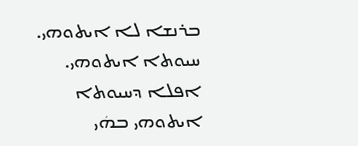ܒܪܢܫܐ ܠܐ ܐܝܬܘܗܝ. ܚܝܘܬܐ ܐܝܬܘܗܝ. ܐܦܠܐ ܕܚܝܘܬܐ ܐܝܬܘܗܝ ܒܗܿܝ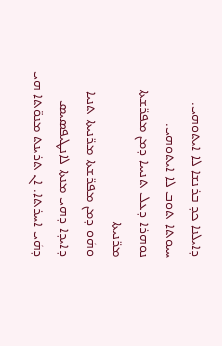ܕܐܝܠܢܐ ܟܕ ܒܪܢܫܐ ܠܐ ܐܝܬܘܗܝ. ܚܝܘܬܐ ܬܘܒ ܠܐ ܐܝܬܘܗܝ.
ܢܘܗܪܐ ܕܥܠ ܬܢܝܝܐ ܕܡܢ ܡܦܪ̈ܫܬܐ ܡܪ̈ܢܝܬܐ
ܘܗܿܘ ܕܡܢ ܡܦܪ̈ܫܬܐ ܡܪ̈ܢܝܬܐ ܬܢܝܐ ܕܐܝܕܐ ܕܗܝ ܡܢܬܐ ܠܐܢܛܝܦܣܝܣ ܕܗܿܝ ܐܚܪܬܐ. ܐܢ ܬܪܝܢܬ ܡܢܘ̈ܬܐ ܗܝ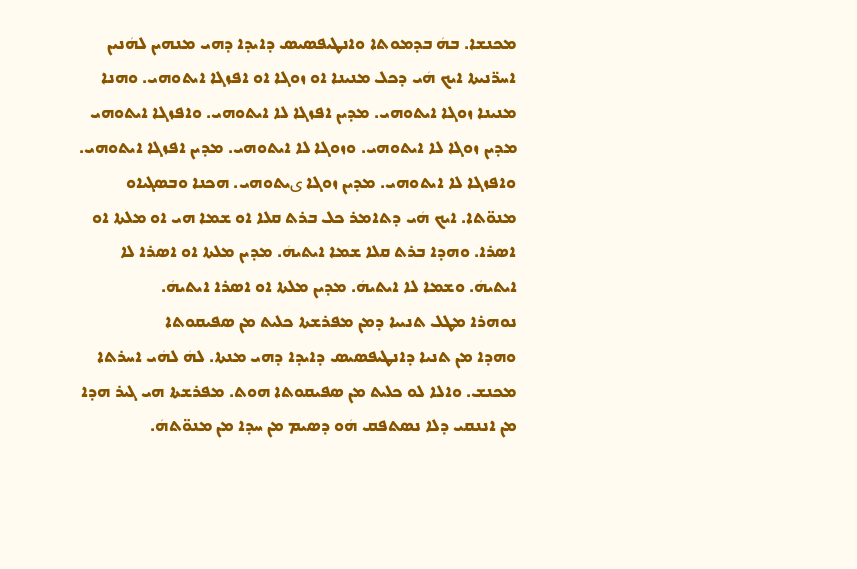ܡܟܢܫܐ. ܒܗܿ ܒܕܡܘܬܐ ܘܐܢܛܝܦܣܝܣ ܕܐܝܕܐ ܕܗܝ ܡܢܗܝܢ ܠܗܿܢܝܢ ܐܚܪ̈ܢܝܬܐ ܐܝܟ ܗܿܝ ܕܟܠ ܡܢܝܢܐ ܐܘ ܙܘܓܐ ܐܘ ܐܦܙܓܐ ܐܝܬܘܗܝ. ܘܗܢܐ ܡܢܝܢܐ ܙܘܓܐ ܐܝܬܘܗܝ. ܡܕܝܢ ܐܦܙܓܐ ܠܐ ܐܝܬܘܗܝ. ܘܐܦܙܓܐ ܐܝܬܘܗܝ ܡܕܝܢ ܙܘܓܐ ܠܐ ܐܝܬܘܗܝ. ܘܙܘܓܐ ܠܐ ܐܝܬܘܗܝ. ܡܕܝܢ ܐܦܙܓܐ ܐܝܬܘܗܝ. ܘܐܦܙܓܐ ܠܐ ܐܝܬܘܗܝ. ܡܕܝܢ ܙܘܓܐ ىܝܬܘܗܝ. ܗܟܢܐ ܘܒܣܓܝܐܘ ܡܢܘ̈ܬܐ. ܐܝܟ ܗܿܝ ܕܬܐܡܪ ܟܠ ܒܪܬ ܩܠܐ ܐܘ ܫܡܐ ܗܝ ܐܘ ܡܠܬܐ ܐܘ ܐܣܪܐ. ܘܗܕܐ ܒܪܬ ܩܠܐ ܫܡܐ ܐܝܬܝܗܿ. ܡܕܝܢ ܡܠܬܐ ܐܘ ܐܣܪܐ ܠܐ ܐܝܬܝܗܿ. ܘܫܡܐ ܠܐ ܐܝܬܝܗܿ. ܡܕܝܢ ܡܠܬܐ ܐܘ ܐܣܪܐ ܐܝܬܝܗܿ.
ܢܘܗܪܐ ܡܛܠ ܬܢܝܝܐ ܕܡܢ ܡܦܪܫܬܐ ܟܠܝܬ ܡܢ ܣܦܝܩܘܬܐ
ܘܗܕܐ ܡܢ ܬܢܝܐ ܕܐܢܛܝܦܣܝܣ ܕܐܝܕܐ ܕܗܝ ܡܢܬܐ. ܠܗܿ ܠܗܿܝ ܐܚܪܬܐ ܡܟܢܫ. ܘܐܠܐ ܠܘ ܟܠܝܬ ܡܢ ܣܦܝܩܘܬܐ ܗܘܬ. ܡܦܪܫܬܐ ܗܝ ܓܝܪ ܗܕܐ ܡܢ ܐܢܢܩܝ ܕܠܐ ܢܣܬܦܩ ܗܿܘ ܕܣܝܡ ܡܢ ܚܕܐ ܡܢ ܡܢܘ̈ܬܗܿ.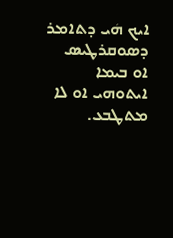ܐܝܟ ܗܿܝ ܕܬܐܡܪ ܕܣܘܩܪܛܝܣ ܐܘ ܒܝܡܐ ܐܝܬܘܗܝ ܐܘ ܠܐ ܡܬܛܒܥ.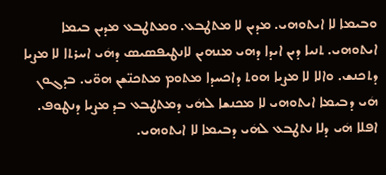ܘܒܝܡܐ ܠܐ ܐܝܬܘܗܝ. ܡܕܝܢ ܠܐ ܡܬܛܒܥ. ܘܡܬܛܒܥ ܡܕܝܢ ܒܝܡܐ ܐܝܬܘܗܝ. ܬܢܝܐ ܕܝܢ ܐܝܕܐ ܕܗܝ ܡܢܗܝܢ ܠܐܢܛܝܦܣܝܣ ܕܗܿܝ ܐܚܪܬܐ ܠܐ ܡܨܝܐ ܕܬܟܢܫ. ܘܐܠܐ ܠܐ ܡܨܝܐ ܗܘܬ ܕܐܟܚܕܐ ܡܬܘܡ ܡܬܟܢ̈ܫܢ ܗܘ̈ܝ. ܒܕܓܘܢ ܗܿܝ ܕܒܝܡܐ ܐܝܬܘܗܝ ܠܐ ܡܟܢܫܐ ܠܗܿܝ ܕܡܬܛܒܥ ܒܕ ܡܨܝܐ ܕܢܛܘܦ. ܐܦܠܐ ܗܿܝ ܕܠܐ ܢܬܛܒܥ ܠܗܿܝ ܕܒܝܡܐ ܠܐ ܐܝܬܘܗܝ.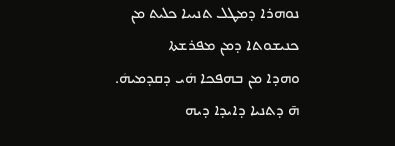ܢܘܗܪܐ ܕܡܛܠ ܬܢܝܝܐ ܟܠܝܬ ܡܢ ܟܢܝܫܘܬܐ ܕܡܢ ܡܦܪܫܬܐ
ܘܗܕܐ ܡܢ ܒܗܦܟܐ ܗܿܝ ܕܩܕܡܝܗܿ. ܗ̄ ܕܬܢܝܐ ܕܐܝܕܐ ܕܝܗ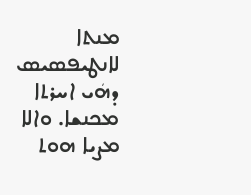ܡܢܬܐ ܠܐܢܛܝܦܣܝܣ ܕܗܿܝ ܐܚܪܬܐ ܡܟܢܫܐ. ܘܐܠܐ ܡܨܝܐ ܗܘܬ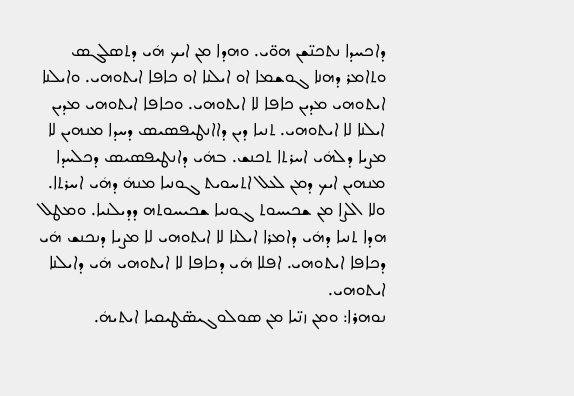ܕܐܟܚܕܐ ܢܬܟܢ̈ܫܢ ܗܘ̈ܝ. ܘܗܕܐ ܡܢ ܐܝܟ ܗܿܝ ܕܬܣܠܓܣ ܘܬܐܡܪ ܕܗܢܐ ܓܘܫܡܐ ܐܘ ܐܝܠܢܐ ܐܘ ܟܐܦܐ ܐܝܬܘܗܝ. ܘܐܝܠܢܐ ܐܝܬܘܗܝ ܡܕܝܢ ܟܐܦܐ ܠܐ ܐܝܬܘܗܝ. ܘܟܐܦܐ ܐܝܬܘܗܝ ܡܕܝܢ ܐܝܠܢܐ ܠܐ ܐܝܬܘܗܝ. ܬܢܝܐ ܕܝܢ ܕܐܐܢܛܝܦܣܝܣ ܕܚܕܐ ܡܢܗܝܢ ܠܐ ܡܨܝܐ ܕܠܗܿܝ ܐܚܪܬܐ ܬܟܢܫ. ܒܗܿܝ ܕܐܢܛܝܦܣܝܣ ܕܟܠܚܕܐ ܡܢܗܝܢ ܐܝܟ ܕܡܢ ܠܥܠ ܐܬܚܘܝܬ ܓܘܢܝܐ ܡܢܗܿ ܕܗܿܝ ܐܚܪܬܐ. ܘܠܐ ܐܠܨܐ ܡܢ ܫܟܝܚܘܬ ܓܘܢܝܐ ܫܟܝܚܘܬܗ ܕܕܝܠܢܝܐ. ܘܡܛܠ ܗܕܐ ܬܢܝܐ ܕܗܿܝ ܕܐܡܪܐ ܐܝܠܢܐ ܠܐ ܐܝܬܘܗܝ ܠܐ ܡܨܝܐ ܕܢܟܢܫ ܗܿܝ ܕܟܐܦܐ ܐܝܬܘܗܝ. ܐܦܠܐ ܗܿܝ ܕܟܐܦܐ ܠܐ ܐܝܬܘܗܝ ܗܿܝ ܕܐܝܠܢܐ ܐܝܬܘܗܝ.
ܢܘܗܪܐ: ܘܡܢ ܙܢ̈ܝܐ ܡܢ ܣܘܠܘܓܝܣ̈ܛܝܩܝܐ ܐܝܬܝܗܿ.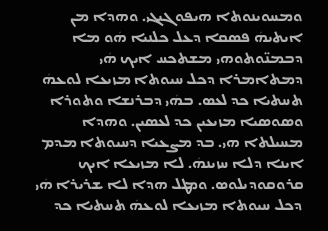ܘܡܚܘܝܢܘܬܐ ܗܝܦܘܓܝܓܝ. ܘܗܕܐ ܡܢ ܐܝܬܝܗܿ ܦܣܩܐ ܕܥܠ ܟܠܢܝܐ ܗܿܘ ܡܐ ܕܒܡܢ̈ܘܬܘܗܝ ܡܫܬܟܚ ܐܝܟ ܗܿܝ ܕܡܬܐܡܪܐ ܕܟܠ ܚܝܘܬܐ ܡܙܝܥܐ ܠܘܥܗܿ ܬܚܬܝܐ ܟܕ ܠܥܣ. ܒܗܿܝ ܕܒܪܢܫܐ ܘܬܘܪܐ ܘܣܘܣܝܐ ܡܙܝܥܝܢ ܟܕ ܠܥܣܝܢ. ܘܗܕܐ ܡܚܝܠܬܐ ܗܝ. ܒܕ ܡܨܥܝܐ ܕܚܝܘܬܐ ܡܕܡ ܐܝܢܐ ܕܠܐ ܚܙܝܢܗܿ. ܠܐ ܡܙܝܥܐ ܐܝܟ ܩܪܘܩܘܕܝܠܘܣ. ܘܡܛܠ ܗܕܐ ܠܐ ܫܪܝܪܐ ܗܿܝ ܕܟܠ ܚܝܘܬܐ ܡܙܝܥܐ ܠܘܥܗܿ ܬܚܬܝܐ ܟܕ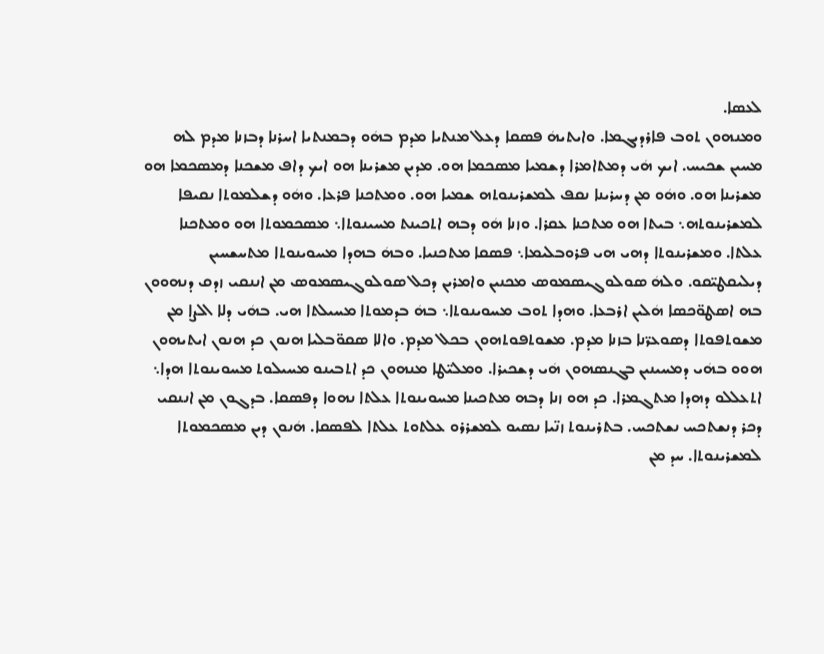ܠܥܣܐ.
ܘܡܢܗܘܢ ܬܘܒ ܦܐܪܕܝܓܡܐ. ܘܐܝܬܝܗܿ ܦܣܩܐ ܕܥܠ ܡܢܬܝܐ ܡܕܡ ܒܗܿܘ ܕܒܡܢܬܝܐ ܐܚܪܢܐ ܕܒܙܢܐ ܡܕܡ ܠܗ ܡܚܝܢ ܫܟܝܚ. ܐܝܟ ܗܿܝ ܕܡܬܐܡܪܐ ܕܫܡܝܐ ܡܣܟܡܐ ܗܘ. ܡܕܝܢ ܡܫܪܝܢܐ ܗܘ ܐܝܟ ܕܐܦ ܡܫܟܢܐ ܕܡܣܟܡܐ ܗܘ ܡܫܪܝܢܐ ܗܘ. ܘܗܿܘ ܡܢ ܕܚܪܝܢܐ ܢܩܦ ܠܡܫܪܝܢܘܬܗ ܫܡܝܐ ܗܘ. ܘܡܬܟܢܐ ܦܪܥܐ. ܘܗܿܘ ܕܫܠܡܘܬܐ ܢܩܝܦܐ ܠܡܫܪܝܢܘܬܗ܆ ܒܝܬܐ ܗܘ ܡܬܟܢܐ ܥܩܪܐ. ܘܙܢܐ ܗܿܘ ܕܒܗ ܐܬܟܝܢܬ ܡܚܝܢܘܬܐ܆ ܡܣܟܡܘܬܐ ܗܘ ܘܡܬܟܢܐ ܥܠܬܐ. ܘܡܫܪܝܢܘܬܐ ܕܗܝ ܗܝ ܦܪܘܒܠܝܡܐ܆ ܦܣܩܐ ܡܬܟܢܝܐ. ܘܒܗܿ ܒܗܕܐ ܡܚܘܝܢܘܬܐ ܡܬܚܫܚܝܢ ܕܝܠܝܩܛܝ̈ܩܘ. ܘܠܗܿ ܣܘܠܘܓܝܣܡܘܣ ܡܟܢܝܢ ܘܐܡܪܝܢ ܕܟܠ ܣܘܠܘܓܝܣܡܘܣ ܡܢ ܐܢܢܩܝ ܙܕܩ ܕܢܗܘܘܢ ܒܗ ܐܣܛܘ̈ܟܣܐ ܗܿܠܝܢ ܐܪܒܥܐ. ܘܗܕܐ ܬܘܒ ܡܚܘܝܢܘܬܐ܆ ܒܗܿ ܒܕܡܘܬܐ ܡܚܝܠܬܐ ܗܝ. ܒܗܿܝ ܕܠܐ ܐܠܨܐ ܡܢ ܡܫܘܬܦܘܬܐ ܕܣܘܥܪ̈ܢܐ ܒܙܢܐ ܡܕܡ. ܡܫܘܬܦܘܬܗܘܢ ܒܟܠ ܡܕܡ. ܘܐܠܐ ܣܩܘ̈ܒܠܝܐ ܗܢܘܢ ܟܕ ܗܢܘܢ ܐܝܬܝܗܘܢ ܗܘܘ ܒܗܿܝ ܕܡܚܝܢܝܢ ܒܓܢܣܗܘܢ ܗܿܝ ܕܫܟܝܪܐ. ܘܡܠܝ̈ܛܐ ܡܢܗܘܢ ܟܕ ܐܬܒܝܢܘ ܡܚܝܠܘܬ ܡܚܘܝܢܘܬܐ ܗܕܐ܆ ܐܬܥܠܠܘ ܕܗܕܐ ܡܬܓܡܪܐ. ܟܕ ܗܘ ܙܢܐ ܕܒܗ ܡܬܟܝܢܐ ܡܚܘܝܢܘܬܐ ܥܠܬܐ ܢܗܘܐ ܕܦܣܩܐ. ܒܕܓܘܢ ܡܢ ܐܢܢܩܝ ܕܟܪ ܕܢܫܬܟܚ ܢܫܬܟܚ. ܒܬܪܝܢܘܬ ܙܢ̈ܝܐ ܢܣܝܘ ܠܡܫܪܪܘ ܥܠܬܘܬ ܥܠܬܐ ܠܦܣܩܐ. ܗܿܢܘܢ ܕܝܢ ܡܣܟܡܘܬܐ ܠܡܫܪܝܢܘܬܐ. ܚܕ ܡܢ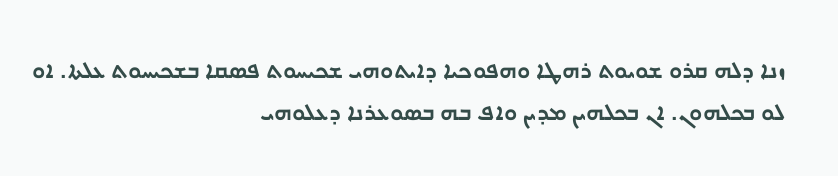ܙܢܐ ܕܠܗ ܩܪܘ ܫܘܝܘܬ ܪܗܛܐ ܘܗܦܘܟܝܐ ܕܐܝܬܘܗܝ ܫܟܝܚܘܬ ܦܣܩܐ ܒܫܟܝܚܘܬ ܥܠܬܐ. ܐܘ ܠܘ ܒܟܠܗܘܢ. ܐܢ ܒܟܠܗܝܢ ܡܕܝܢ ܘܐܦ ܒܗ ܒܣܘܥܪܢܐ ܕܥܠܘܗܝ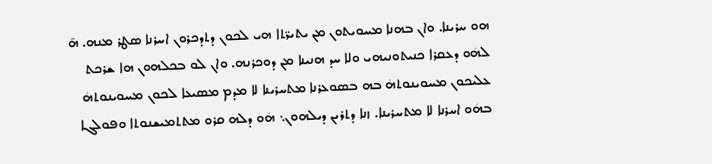ܗܘ ܚܪܝܢܐ. ܘܐܢ ܒܗܢܐ ܡܚܘܝܬܘܢ ܡܢ ܝܬܝܪ̈ܬܐ ܗܝ ܠܟܘܢ ܕܬܕܟܪܘܢ ܐܚܪܢܐ ܣܛܪ ܡܢܗ. ܗ̄ ܠܗܿܘ ܕܥܩܪܐ ܟܢܝܬܘܢܝܗܝ ܘܠܐ ܚܕ ܗܢܝܢܐ ܡܢ ܕܘܟܪܢܗ. ܘܐܢ ܠܘ ܒܟܠܗܘܢ ܗܐ ܫܪܟܬ ܥܠܝܟܘܢ ܡܚܘܝܢܘܬܗܿ ܒܗ ܒܣܘܥܪܢܐ ܡܬܚܪܝܢܐ ܠܐ ܡܕܡ ܡܣܝܥܐ ܠܟܘܢ ܡܚܘܝܢܘܬܗܿ ܒܗܿܘ ܐܚܪܢܐ ܠܐ ܡܬܚܪܝܢܐ. ܙܢܐ ܕܬܪܝܢ ܕܝܠܗܘܢ܆ ܗܿܘ ܕܠܗ ܩܪܘ ܡܬܬܡܝܫܢܘܬܐ ܘܦܘܠܓܐ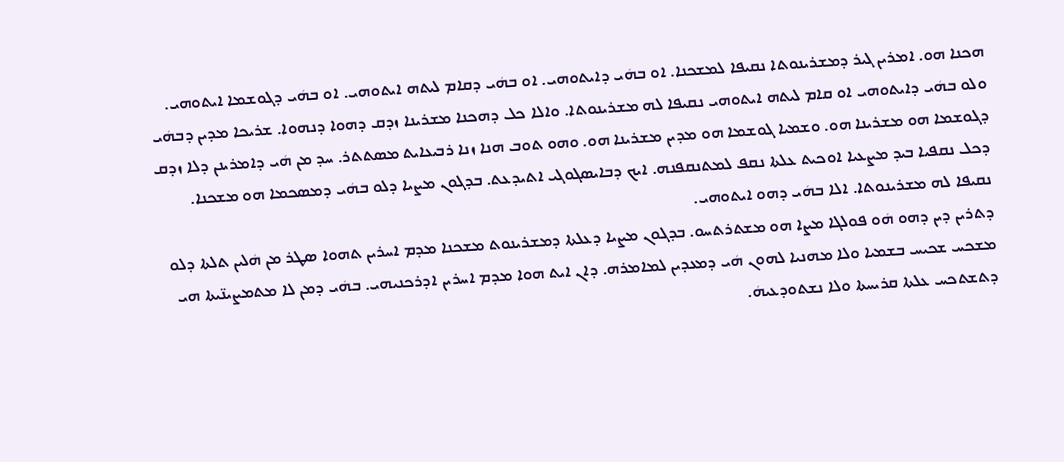ܗܟܢܐ ܗܘ. ܐܡܪܝܢ ܓܝܪ ܕܡܫܪܝܢܘܬܐ ܢܩܝܦܐ ܠܡܫܟܢܐ. ܐܘ ܒܗܿܝ ܕܐܝܬܘܗܝ. ܐܘ ܒܗܿܝ ܕܩܐܡ ܠܝܬܗ ܐܝܬܘܗܝ. ܐܘ ܒܗܿܝ ܕܓܘܫܡܐ ܐܝܬܘܗܝ. ܘܠܘ ܒܗܿܝ ܕܐܝܬܘܗܝ ܐܘ ܩܐܡ ܠܝܬܗ ܐܝܬܘܗܝ ܢܩܝܦܐ ܠܗ ܡܫܪܝܢܘܬܐ. ܘܐܠܐ ܟܠ ܕܗܟܢܐ ܡܫܪܝܢܐ ܙܕܩ ܕܗܘܐ ܕܢܗܘܐ. ܫܪܝܟܐ ܡܕܝܢ ܕܒܗܿܝ ܕܓܘܫܡܐ ܗܘ ܡܫܪܝܢܐ ܗܘ. ܘܫܡܝܐ ܓܘܫܡܐ ܗܘ ܡܕܝܢ ܡܫܪܝܢܐ ܗܘ. ܘܗܘ ܬܘܒ ܗܢܐ ܙܢܐ ܪܒܝܥܐܝܬ ܡܣܬܬܪ. ܚܕ ܡܢ ܗܿܝ ܕܐܡܪܝܢܢ ܕܠܐ ܙܕܩ ܕܟܠ ܢܩܦܝܐ ܒܝܕ ܡܨܥܝܐ ܐܘܟܝܬ ܥܠܬܐ ܢܩܦ ܠܡܬܢܩܦܢܗ. ܐܝܟ ܕܒܐܝܣܓܘܓܝ ܐܬܝܕܥܬ. ܒܕܓܘܢ ܡܨܝܐ ܕܠܘ ܒܗܿܝ ܕܡܣܟܡܐ ܗܘ ܡܫܟܢܐ. ܢܩܝܦܐ ܠܗ ܡܫܪܝܢܘܬܐ. ܐܠܐ ܒܗܿܝ ܕܗܘ ܐܝܬܘܗܝ.
ܕܬܪܝܢ ܕܝܢ ܕܗܘ ܗܿܘ ܦܘܠܓܐ ܡܨܐ ܗܘ ܡܫܬܪܬܚܘ. ܒܕܓܘܢ ܡܨܝܐ ܕܥܠܬܐ ܕܡܫܪܝܢܘܬ ܡܫܟܢܐ ܡܕܡ ܐܚܪܝܢ ܬܗܘܐ ܣܛܪ ܡܢ ܗܿܠܝܢ ܬܠܬܐ ܕܠܘ ܡܫܟܚ ܫܟܝܚ ܒܫܡܝܐ ܘܠܐ ܡܗܢܝܐ ܠܗܘܢ ܗܿܝ ܕܡܥܕܝܢ ܠܡܐܡܪܗ. ܕܐܢ ܐܝܬ ܗܘܐ ܡܕܡ ܐܚܪܝܢ ܐܕܪܟܢܝܗܝ. ܒܗܿܝ ܕܡܢ ܠܐ ܡܬܡܨܝܢ̈ܝܬܐ ܗܝ ܕܬܫܬܟܚ ܥܠܬܐ ܩܪܝܚܬܐ ܘܠܐ ܢܫܬܘܕܥܝܗܿ.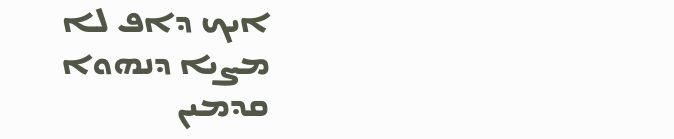ܐܝܟ ܕܐܦ ܠܐ ܡܨܝܐ ܕܢܗܘܐ ܩܕܡܝܢ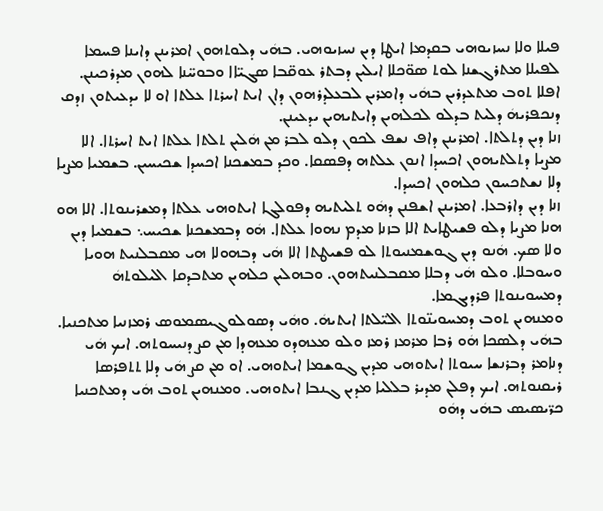ܦܝܠܐ ܘܠܐ ܢܚܙܝܘܗܝ ܒܩܕܡܐ ܐܝܛܐ ܕܝܢ ܢܚܙܝܘܗܝ. ܒܗܿܝ ܕܠܘܬܗܘܢ ܐܡܪܝܢܢ ܕܐܝܢܐ ܦܚܡܐ ܠܦܝܠܐ ܡܬܪܓܫܢܐ ܠܘܬ ܣܘ̈ܟܠܐ ܐܝܠܝܢ ܕܒܬܪ ܥܘܩ̈ܒܐ ܣܓܝ̈ܐܐ ܘܒܘܚ̈ܢܐ ܠܗܘܢ ܡܕܪܟܝܢܢ. ܐܦܠܐ ܬܘܒ ܡܬܥܕܪܝܢ ܒܗܿܝ ܕܐܡܪܝܢ ܠܒܥܠܕܪܗܘܢ ܕܐܢ ܐܝܬ ܐܚܪܬܐ ܥܠܬܐ ܐܘ ܠܐ ܝܕܥܝܬܘܢ ܙܕܩ ܕܢܟܦܪܝܗܿ ܕܠܝܬ ܒܕܠܘ ܠܟܠܗܝܢ ܕܐܝܬܝܗܝܢ ܝܕܥܝܢܢ.
ܙܢܐ ܕܝܢ ܕܬܠܬܐ. ܐܡܪܝܢܢ ܕܐܦ ܢܫܦ ܠܟܘܢ ܕܠܘ ܠܒܪ ܡܢ ܗܿܠܝܢ ܬܠܬܐ ܥܠܬܐ ܐܝܬ ܐܚܪܬܐ. ܐܠܐ ܡܨܝܐ ܕܬܠܬܝܗܘܢ ܐܟܚܕܐ ܐܢܘܢ ܥܠܬܗ ܕܦܣܩܐ. ܘܟܕ ܒܡܫܟܢܐ ܐܟܚܕܐ ܫܟܝܚܝܢ. ܒܫܡܝܐ ܡܨܝܐ ܕܠܐ ܢܫܬܟܚܘܢ ܟܠܗܘܢ ܐܟܚܕܐ.
ܙܢܐ ܕܝܢ ܕܐܪܒܥܐ. ܐܡܪܝܢܢ ܐܫܦܢܢ ܕܗܿܘ ܬܠܝܬܝܗ ܕܦܘܠܓܐ ܐܝܬܘܗܝ ܥܠܬܐ ܕܡܫܪܝܢܘܬܐ. ܐܠܐ ܗܘ ܗܢܐ ܡܨܝܐ ܕܠܘ ܦܫܝܛܐܝܬ ܐܠܐ ܒܙܢܐ ܡܕܡ ܢܗܘܐ ܥܠܬܐ. ܗܿܘ ܕܒܡܫܟܢܐ ܫܟܝܚ܆ ܒܫܡܝܐ ܕܝܢ ܘܠܐ ܣܟ. ܗܿܢܘ ܕܝܢ ܓܘܫܡܢܝܘܬܐ ܠܘ ܦܫܝܛܬܐ ܐܠܐ ܗܿܝ ܕܒܗܘܠܐ ܗܝ ܡܩܒܠܢܝܬ ܗܘܝܐ ܘܚܘܒܠܐ. ܘܠܘ ܗܿܝ ܕܒܠܐ ܡܩܒܠܢܝܬܗܘܢ. ܘܒܗܠܝܢ ܟܠܗܝܢ ܡܬܒܕܩܐ ܐܠܝܠܘܬܗܿ ܕܡܚܘܝܢܘܬܐ ܦܪܕܝܓܡܐ.
ܘܡܢܗܝܢ ܬܘܒ ܕܡܚܘܝܢ̈ܘܬܐ ܐܠܝ̈ܠܬܐ ܐܝܬܝܗܿ. ܘܗܿܝ ܕܣܘܠܘܓܝܣܡܘܣ ܪܡܙܢܝܐ ܡܬܟܢܝܐ. ܒܗܿܝ ܕܠܣܟܐ ܗܿܘ ܪܒܐ ܡܪܡܙ ܪܡܙ ܘܠܘ ܡܥܗܕܘ ܡܥܗܕܐ ܡܢ ܩܨ ܕܢܝܚܘܬܗ. ܐܝܟ ܗܿܝ ܕܢܐܡܪ ܕܒܪܢܫܐ ܚܝܘܬܐ ܐܝܬܘܗܝ ܡܕܝܢ ܓܘܫܡܐ ܐܝܬܘܗܝ. ܐܘ ܡܢ ܩܨ ܗܿܝ ܕܠܐ ܬܬܦܪܣܐ ܪܝܩܢܘܬܗ. ܐܝܟ ܕܦܠܢ ܡܕܝܪ ܒܠܠܝܐ ܡܕܝܢ ܓܢܒܐ ܐܝܬܘܗܝ. ܘܡܢܗܝܢ ܬܘܒ ܗܿܝ ܕܡܬܟܢܝܐ ܟܪ̈ܝܣܝܣ ܒܗܿܝ ܕܗܿܘ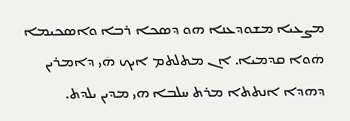ܡܨܥܝܐ ܡܫܘܕܥܢܐ ܗܘ ܕܣܟܐ ܪܒܐ ܘܐܣܟܝܡܐ ܗܿܘܐ ܩܕܡܝܐ. ܐܢ ܡܬܠܬܡ ܐܝܟ ܗܿܝ ܕܐܡܪܝܢ ܕܗܕܐ ܐܢܬܬܐ ܡܪܬ ܚܠܒܐ ܗܝ ܡܕܝܢ ܝܠܕܬ.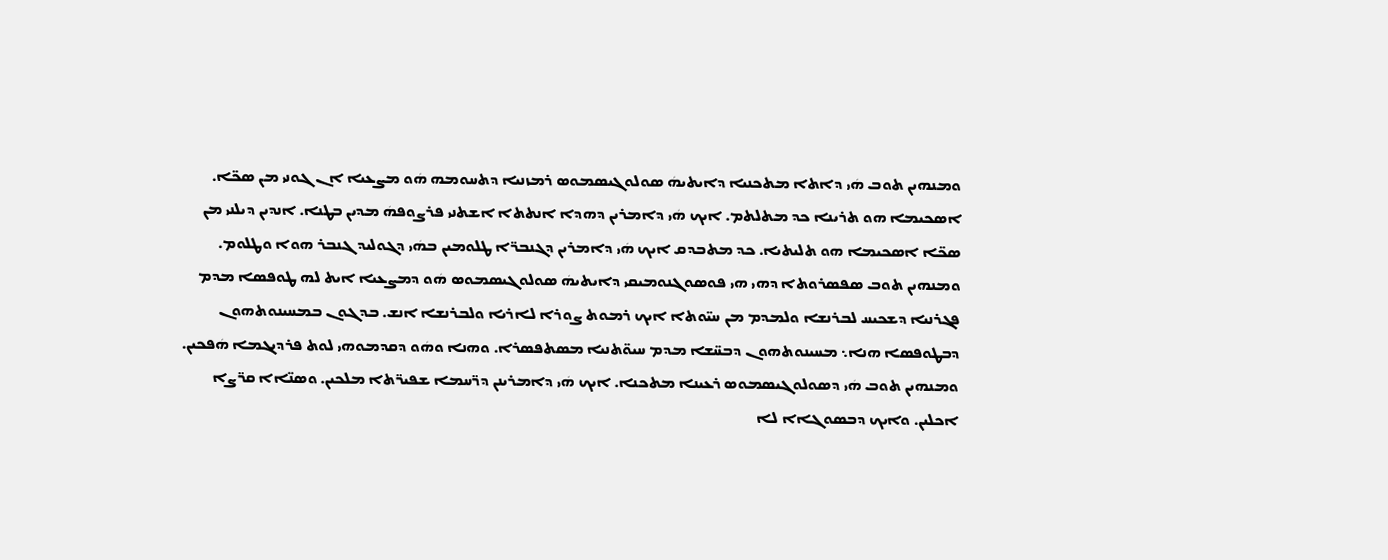ܘܡܢܗܝܢ ܬܘܒ ܗܿܝ ܕܐܬܐ ܡܬܟܢܝܐ ܕܐܝܬܝܗܿ ܣܘܠܘܓܝܣܡܘܣ ܪܡܙܢܝܐ ܕܬܚܘܡܗ ܗܿܘ ܡܨܥܝܐ ܐܢ ܓܘܢܝ ܡܢ ܣܟ̈ܐ. ܐܣܟܝܡܐ ܗܘ ܬܪܝܢܐ ܟܕ ܡܬܠܬܡ. ܐܝܟ ܗܿܝ ܕܐܡܪܝܢ ܕܗܕܐ ܐܢܬܬܐ ܐܫܬܢܝ ܦܪܨܘܦܗܿ ܡܕܝܢ ܒܛܢܐ. ܐܢܕܝܢ ܕܝܠܢܝ ܡܢ ܣܟ̈ܐ ܐܣܟܝܡܐ ܗܘ ܬܠܝܬܝܐ. ܟܕ ܡܬܒܕܩ ܐܝܟ ܗܿܝ ܕܐܡܪܝܢ ܕܓܢܒܪ̈ܐ ܛܠܘܡܝܢ ܒܗܿܝ ܕܓܘܠܝܕ ܓܢܒܪ ܗܘܐ ܘܛܠܘܡ.
ܘܡܢܗܝܢ ܬܘܒ ܣܦܣܪܘܬܐ ܕܗܝ ܗܝ ܦܘܣܘܓܢܘܡܝܩܝ ܕܐܝܬܝܗܿ ܣܘܠܘܓܝܣܡܘܣ ܗܿܘ ܕܡܨܥܝܐ ܐܝܬ ܠܗ ܛܘܦܣܐ ܡܕܡ ܦܓܪܢܝܐ ܕܫܟܝܚ ܠܒܪܢܫܐ ܘܠܡܕܡ ܡܢ ܚܝ̈ܘܬܐ ܐܝܟ ܪܡܘܬ ܨܘܪܐ ܠܐܪܝܐ ܘܠܒܪܢܫܐ ܐܢܫ. ܒܕܓܘܢ ܒܡܚܝܢܘܬܗܘܢ ܕܒܛܘܦܣܐ ܗܢܐ܆ ܡܚܝܢܘܬܗܘܢ ܕܒܚ̈ܫܐ ܡܕܡ ܚܝܘ̈ܬܢܝܐ ܡܣܬܦܣܪܐ. ܘܗܢܐ ܘܗܿܘ ܕܩܕܡܘܗܝ ܠܘܬ ܦܪܕܝܓܡܐ ܗܿܦܟܝܢ.
ܘܡܢܗܝܢ ܬܘܒ ܗܿܝ ܕܣܘܠܘܓܝܣܡܘܣ ܪܥܝܢܐ ܡܬܟܢܐ. ܐܝܟ ܗܿܝ ܕܐܡܪܝܢܢ ܕܪ̈ܚܡܐ ܫܦܝܪ̈ܬܐ ܡܠܟܝܢ. ܘܣܢ̈ܐܐ ܩܪ̈ܨܐ ܐܟܠܝܢ. ܘܐܝܟ ܕܒܣܘܓܐܐ ܠܐ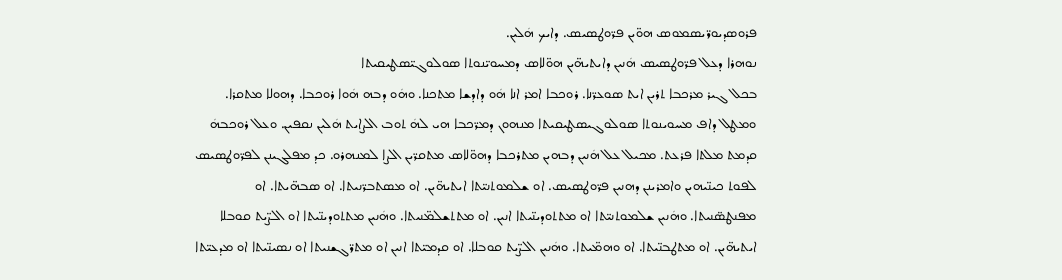ܦܪܘܣܕܝܘܪ̈ܝܣܡܘܣ ܗܘ̈ܝܢ ܦܪ̈ܘܛܣܝܣ. ܕܐܝܟ ܗܿܠܝܢ.
ܢܘܗܪܐ ܕܥܠ ܦܪ̈ܘܛܣܝܣ ܗܿܢܝܢ ܕܐܝܬܝܗ̈ܝܢ ܗܘ̈ܠܐܣ ܕܡܚܘܝ̈ܢܘܬܐ ܣܘܠܘܓܝ̈ܣܛܝܩܝܬܐ
ܒܟܠ ܓܝܪ ܡܪܟܒܐ ܬܪܝܢ ܐܝܬ ܣܘܥܪ̈ܢܐ. ܪܘܟܒܐ ܐܡܪ ܐܢܐ ܗܿܘ ܕܐܕܫܐ ܡܬܟܢܐ. ܘܗܿܘ ܕܒܗ ܗܿܘܐ ܪܘܟܒܐ. ܕܗܘܠܐ ܡܬܩܪܐ. ܘܡܛܠ ܕܐܦ ܡܚܘܝܢܘܬܐ ܣܘܠܘܓܝܣܛܝܩܝܬܐ ܡܢܗܘܢ ܕܡܪ̈ܟܒܐ ܗܝ ܠܗܿ ܬܘܒ ܐܠܨܐܝܬ ܗܿܠܝܢ ܢܩܦܝܢ. ܘܥܠ ܪܘܟܒܗܿ ܩܕܡܬ ܡܠܬܐ ܦܪܥܬ. ܡܟܝܠ ܥܠ ܗܿܢܝܢ ܕܒܗܝܢ ܡܬܪܟܒܐ ܕܗܘ̈ܠܐܣ ܡܬܩܪ̈ܝܢ ܐܠܨܐ ܠܡܢܗܪܘ. ܟܕ ܡܦܠܓܝܢܢ ܠܦܪ̈ܘܛܣܝܣ ܠܦܘܬ ܟܝܢ̈ܝܗܝܢ ܘܐܡܪܝܢܢ ܕܗܢܝܢ ܦܪ̈ܘܛܣܝܣ. ܐܘ ܫܠܡܘܬܢܝ̈ܬܐ ܐܝܬܝܗ̈ܝܢ. ܐܘ ܡܣܬܒܪ̈ܢܝܬܐ. ܐܘ ܣܒܗ̈ܝܬܐ. ܐܘ ܡܦܢܛܣ̈ܢܝܬܐ. ܘܗܿܢܝܢ ܫܠܡܘܬܢܝ̈ܬܐ ܐܘ ܡܬܬܘܕܝܢ̈ܝܬܐ ܐܢܝܢ. ܐܘ ܡܬܬܫܠܡ̈ܢܝܬܐ. ܘܗܿܢܝܢ ܡܬܬܘܕܝܢ̈ܝܬܐ ܐܘ ܐܠܨ̈ܝܬ ܩܘܒܠܐ ܐܝܬܝܗ̈ܝܢ. ܐܘ ܡܬܛܒܢ̈ܝܬܐ. ܐܘ ܘܗܡ̈ܝܬܐ. ܘܗܿܢܝܢ ܐܠܨ̈ܝܬ ܩܘܒܠܐ. ܐܘ ܩܕܡܝ̈ܬܐ ܐܢܝܢ ܐܘ ܡܬܪ̈ܓܫܢܝܬܐ ܐܘ ܢܣܝܢ̈ܝܬܐ ܐܘ ܡܕܥܝ̈ܬܐ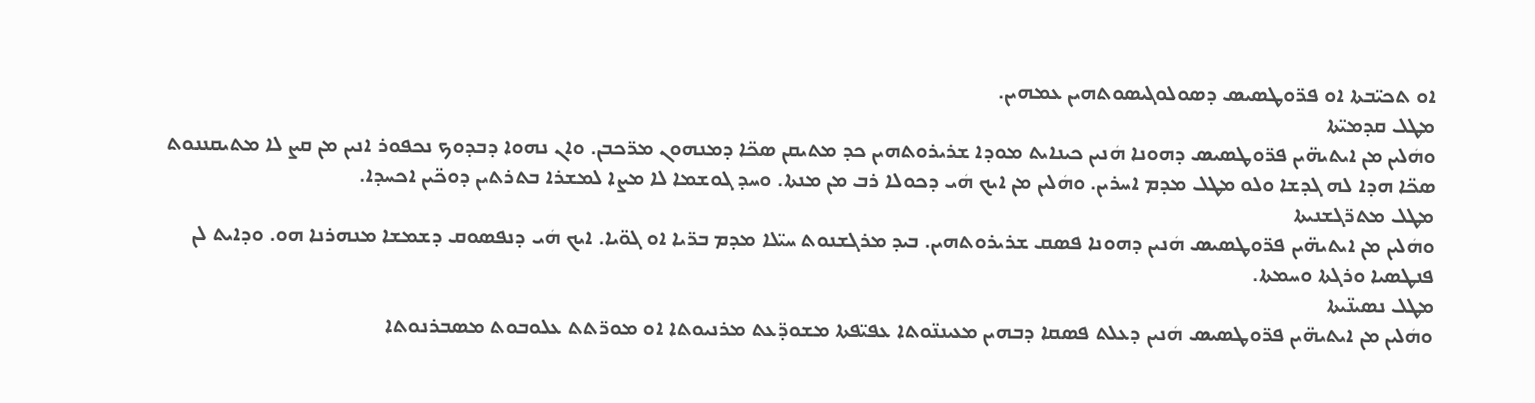ܐܘ ܬܟܝ̈ܒܬܐ ܐܘ ܦܪ̈ܘܛܣܝܣ ܕܣܘܠܘܓܝܣܘܬܗܝܢ ܥܡܗܝܢ.
ܡܛܠ ܩܕܡܝ̈ܬܐ
ܘܗܿܠܝܢ ܡܢ ܐܝܬܝܗ̈ܝܢ ܦܪ̈ܘܛܣܝܣ ܕܗܘܢܐ ܗܿܢܝܢ ܟܝܢܐܝܬ ܡܘܕܐ ܫܪܝܪܘܬܗܝܢ ܟܕ ܡܬܝܩܢ ܣܟ̈ܐ ܕܡܢܗܘܢ ܡܪ̈ܟܒܢ. ܘܐܢ ܢܗܘܐ ܕܒܕܘܟ ܢܟܦܘܪ ܐܢܝܢ ܡܢ ܩܨ ܠܐ ܡܬܝܩܢܢܘܬ ܣܟ̈ܐ ܗܕܐ ܠܗ ܓܕܫܐ ܘܠܘ ܡܛܠ ܡܕܡ ܐܚܪܝܢ. ܘܗܿܠܝܢ ܡܢ ܐܝܟ ܗܿܝ ܕܟܘܠܐ ܪܒ ܡܢ ܡܢܬܐ. ܘܚܕ ܓܘܫܡܐ ܠܐ ܡܨܐ ܠܡܫܪܐ ܒܬܪܬܝܢ ܕܘܟ̈ܝܢ ܐܟܚܕܐ.
ܡܛܠ ܡܬܪ̈ܓܫܢܝܬܐ
ܘܗܿܠܝܢ ܡܢ ܐܝܬܝܗ̈ܝܢ ܦܪ̈ܘܛܣܝܣ ܗܿܢܝܢ ܕܗܘܢܐ ܦܣܩ ܫܪܝܪܘܬܗܝܢ. ܒܝܕ ܡܪܓܫܢܘܬ ܚܝ̈ܠܐ ܡܕܡ ܒܪ̈ܝܐ ܐܘ ܓܘ̈ܝܐ. ܐܝܟ ܗܿܝ ܕܢܦܣܘܩ ܕܫܡܫܐ ܡܢܗܪܢܐ ܗܘ. ܘܕܐܝܬ ܠܢ ܦܢܛܣܝܐ ܘܪܓܬܐ ܘܚܡܬܐ.
ܡܛܠ ܢܣܝܢ̈ܝܬܐ
ܘܗܿܠܝܢ ܡܢ ܐܝܬܝܗ̈ܝܢ ܦܪ̈ܘܛܣܝܣ ܗܿܢܝܢ ܕܥܠܬ ܦܣܩܐ ܕܒܗܝܢ ܡܥܝܢܢ̈ܘܬܐ ܥܦܝ̈ܦܬܐ ܡܫܘܕ̈ܥܬ ܡܪܢܝܘܬܐ ܐܘ ܡܘܪ̈ܬܬ ܥܠܘܒܘܬ ܡܣܒܪܢܘܬܐ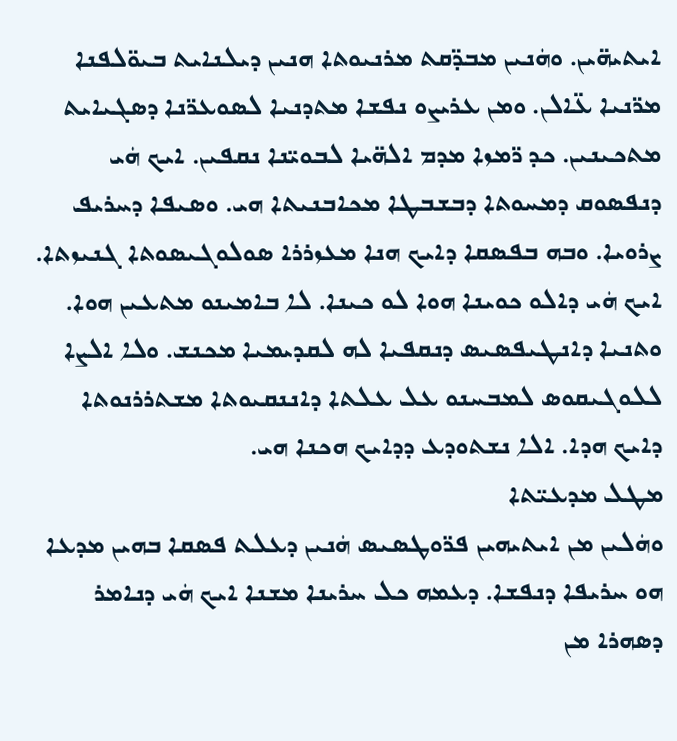ܐܝܬܝܗ̈ܝܢ. ܘܗܿܢܝܢ ܡܒܕ̈ܩܬ ܡܪܢܝܘܬܐ ܗܢܝܢ ܕܝܠܢܐܝܬ ܒܝܘ̈ܠܦܢܐ ܡܪ̈ܢܝܐ ܥ̈ܐܠܢ. ܘܡܢ ܥܪܝܨܘ ܢܦܫܐ ܡܬܕܢܝܐ ܠܣܘܥܪ̈ܢܐ ܕܣܓܝܐܝܬ ܡܬܟܝܢܝܢ. ܟܕ ܪ̈ܡܙܐ ܡܕܡ ܐܠܗ̈ܝܐ ܠܒܘܝ̈ܢܐ ܢܩܦܝܢ. ܐܝܟ ܗܿܝ ܕܢܦܣܘܩ ܕܡܚܘܬܐ ܕܒܫܒܛܐ ܡܟܐܒܢܝܬܐ ܗܝ. ܘܣܝܦܐ ܕܚܪܝܦ ܨܪܘܝܐ. ܘܒܗ ܒܦܣܩܐ ܕܐܝܟ ܗܢܐ ܡܥܙܪܪܐ ܣܘܠܘܓܝܣܘܬܐ ܓܢܝܙܬܐ. ܐܝܟ ܗܿܝ ܕܐܠܘ ܟܘܝܢܐ ܗܘܐ ܠܘ ܟܝܢܐ. ܠܐ ܒܐܡܝܢܘ ܡܬܥܝܢ ܗܘܐ. ܘܬܢܝܐ ܕܐܢܛܝܦܣܝܣ ܕܢܩܦܝܐ ܠܗ ܠܩܕܝܡܝܐ ܡܟܢܫ. ܘܠܐ ܐܠܨܐ ܠܠܘܓܝܩܘܣ ܠܡܒܚܢܘ ܥܠ ܥܠܬܐ ܕܐܢܢܩܝܘܬܐ ܡܫܬܪܪܢܘܬܐ ܕܐܝܟ ܗܕܐ. ܐܠܐ ܢܫܬܘܕܥ ܕܕܐܝܟ ܗܟܢܐ ܗܝ.
ܡܛܠ ܡܕܥܝ̈ܬܐ
ܘܗܿܠܝܢ ܡܢ ܐܝܬܝܗܝܢ ܦܪ̈ܘܛܣܝܣ ܗܿܢܝܢ ܕܥܠܬ ܦܣܩܐ ܒܗܝܢ ܡܕܥܐ ܗܘ ܚܪܝܦܐ ܕܢܦܫܐ. ܕܥܡܗ ܟܠ ܚܪܝܢܐ ܡܫܢܐ ܐܝܟ ܗܿܝ ܕܢܐܡܪ ܕܣܗܪܐ ܡܢ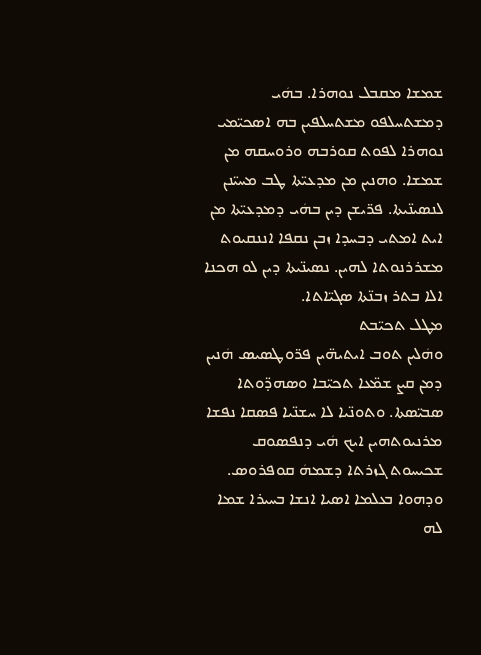ܫܡܫܐ ܡܩܒܠ ܢܘܗܪܐ. ܒܗܿܝ ܕܡܫܬܚܠܦܘ ܡܫܬܚܠܦܝܢ ܒܗ ܐܣܟܝ̈ܡܝ ܢܘܗܪܐ ܠܦܘܬ ܩܘܪܒܗ ܘܪܘܚܩܗ ܡܢ ܫܡܫܐ. ܘܗܢܝܢ ܡܢ ܡܕܥܝ̈ܬܐ ܛܒ ܡܚܝ̈ܢܢ ܠܢܣܝܢ̈ܝܬܐ. ܦܪ̈ܝܫܢ ܕܝܢ ܒܗܿܝ ܕܡܕܥܝ̈ܬܐ ܡܢ ܐܝܬ ܐܡܬܝ ܕܒܚܕܐ ܙܒܢ ܢܩܦܐ ܐܢܢܩܝܘܬ ܡܫܪܪܢܘܬܐ ܠܗܝܢ. ܢܣܝܢ̈ܝܬܐ ܕܝܢ ܠܘ ܗܟܢܐ ܐܠܐ ܒܬܪ ܙܒܢ̈ܬܐ ܣܓܝ̈ܐܬܐ.
ܡܛܠ ܬܟܝ̈ܒܬ
ܘܗܿܠܝܢ ܬܘܒ ܐܝܬܝܗ̈ܝܢ ܦܪ̈ܘܛܣܝܣ ܗܿܢܝܢ ܕܡܢ ܩܨ ܫܡ̈ܥܐ ܬܟܝ̈ܒܐ ܘܣܗܕ̈ܘܬܐ ܣܒܝ̈ܣܬܐ. ܘܬܘܢ̈ܝܐ ܠܐ ܚܫܢ̈ܝܐ ܦܣܩܐ ܢܦܫܐ ܡܪܢܝܘܬܗܝܢ ܐܝܟ ܗܿܝ ܕܢܦܣܘܩ ܫܟܝܚܘܬ ܓܙܪܬܐ ܕܫܡܗܿ ܩܘܦܪܘܣ. ܘܕܗܘܐ ܒܥܠܡܐ ܐܣܝܐ ܐܢܫܐ ܒܚܝܪܐ ܫܡܐ ܠܗ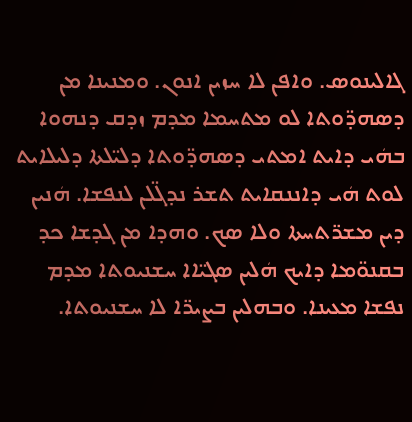ܓܐܠܝܢܘܣ. ܘܐܦܢ ܠܐ ܚܙܝܢ ܐܢܘܢ. ܘܡܢܝܢܐ ܡܢ ܕܣܗܕ̈ܘܬܐ ܠܘ ܡܬܚܡܐ ܡܕܡ ܙܕܩ ܕܢܗܘܐ ܒܗܿܝ ܕܐܝܬ ܐܡܬܝ ܕܣܗܕ̈ܘܬܐ ܕܠܝ̈ܠܬܐ ܕܠܝܠܐܝܬ ܠܘܬ ܗܿܝ ܕܐܢܢܩܐܝܬ ܬܫܪ ܢܕܓ̈ܠܢ ܠܢܦܫܐ. ܗܿܢܝܢ ܕܝܢ ܡܫܪ̈ܬܚܬܐ ܘܠܐ ܣܟ. ܘܗܕܐ ܡܢ ܓܕܫܐ ܟܕ ܒܩܢܘ̈ܡܐ ܕܐܝܟ ܗܿܠܝܢ ܣܓܝ̈ܐܐ ܚܫܢܝܘܬܐ ܡܕܡ ܢܦܫܐ ܡܥܝܢܐ. ܘܒܗܠܝܢ ܒܨܝܪ̈ܐ ܠܐ ܚܫܢܝܘܬܐ.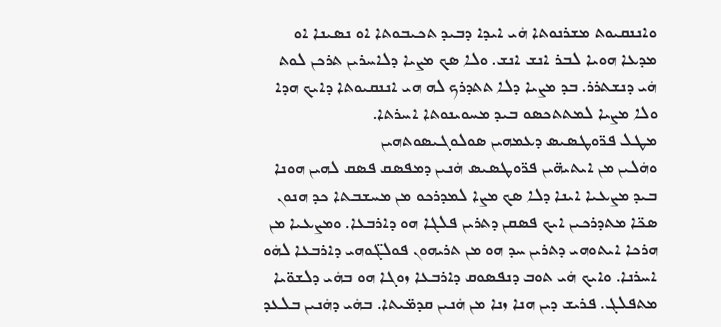ܘܐܢܢܩܝܘܬ ܡܫܪܢܘܬܐ ܗܿܝ ܐܝܕܐ ܕܒܝܕ ܬܟܝܒܘܬܐ ܐܘ ܢܣܝܢܐ ܐܘ ܡܕܥܐ ܗܘܝܐ ܠܒܪ ܐܢܫ ܐܢܫ. ܘܠܐ ܣܟ ܡܨܝܐ ܕܠܐܚܪܝܢ ܬܪܟܢ ܠܘܬ ܗܿܝ ܕܢܫܬܪܪ. ܒܕ ܡܨܝܐ ܕܠܐ ܬܬܕܪܟ ܠܗ ܗܝ ܐܢܢܩܝܘܬܐ ܕܐܝܟ ܗܕܐ ܘܠܐ ܡܨܝܐ ܠܡܬܬܟܣܘ ܒܝܕ ܡܚܘܝܢܘܬܐ ܐܚܪܬܐ.
ܡܛܠ ܦܪ̈ܘܛܣܝܣ ܕܥܡܗܝܢ ܣܘܠܘܓܝܣܘܬܗܝܢ
ܘܗܿܠܝܢ ܡܢ ܐܝܬܝܗ̈ܝܢ ܦܪ̈ܘܛܣܝܣ ܗܿܢܝܢ ܕܡܦܣܩ ܦܣܩ ܠܗܝܢ ܗܘܢܐ ܒܝܕ ܡܨܥܝܐ ܐܝܢܐ ܕܠܐ ܣܟ ܡܨܐ ܠܡܕܪܟܘ ܡܢ ܡܚܫܒܬܐ ܟܕ ܗܢܘܢ ܣܟ̈ܐ ܡܬܕܪܟܝܢ ܐܝܟ ܦܣܩܢ ܕܬܪܝܢ ܦܠܓܐ ܗܘ ܕܐܪܒܥܐ. ܘܡܨܥܝܐ ܡܢ ܗܪܟܐ ܐܝܬܘܗܝ ܕܬܪܝܢ ܚܕ ܗܘ ܡܢ ܬܪܝܗܘܢ ܦܘܠܓ̈ܘܗܝ ܕܐܪܒܥܐ ܠܗܿܘ ܐܚܪܢܐ. ܘܐܝܟ ܗܿܝ ܬܘܒ ܕܢܦܣܘܩ ܕܐܪܒܥܐ ܙܘܓܐ ܗܘ ܒܗܿܝ ܕܠܫܘ̈ܝܐ ܡܬܦܠܓ. ܦܪܝܫ ܕܝܢ ܗܢܐ ܙܢܐ ܡܢ ܗܿܢܝܢ ܩܕܡ̈ܝܬܐ. ܒܗܿܝ ܕܗܿܢܝܢ ܒܠܥܕ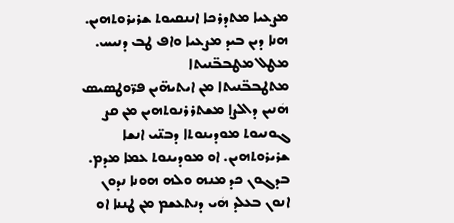ܡܨܥܝܐ ܡܬܕܪܟܐ ܐܢܢܩܝܘܬ ܫܪܝܪܘܬܗܝܢ. ܗܢܐ ܕܝܢ ܒܝܕ ܡܨܥܝܐ ܘܐܦ ܛܒ ܕܢܝܚ.
ܡܛܠ ܡܛܒܒ̈ܢܝܬܐ
ܡܬܛܒܒ̈ܢܝܬܐ ܡܢ ܐܝܬܝܗ̈ܝܢ ܦܪ̈ܘܛܣܝܣ ܗܿܢܝܢ ܕܐܠܨܐ ܡܫܬܪܪܢܘܬܗܝܢ ܡܢ ܩܨ ܓܘܢܝܘܬ ܡܘܕܝܢܘܬܐ ܕܒܢ̈ܝ ܐܢܫܐ ܫܪܝܪܘܬܗܝܢ. ܐܘ ܡܘܕܝܢܘܬ ܥܡܐ ܡܕܡ. ܒܕܓܘܢ ܟܕ ܡܢܗ ܘܠܗ ܗܘܢܐ ܢܕܘܢ ܐܢܘܢ ܒܥܠܕ ܗܿܝ ܕܢܬܥܫܡ ܡܢ ܛܢܢܐ ܐܘ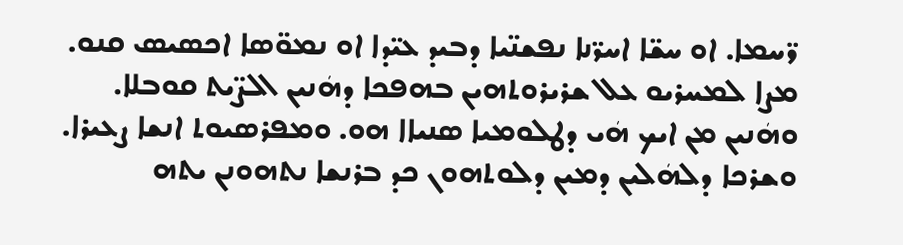ܪ̈ܚܡܐ. ܐܘ ܚܫ̈ܐ ܐܚܪ̈ܢܐ ܢܦܫܢ̈ܝܐ ܕܒܝܕ ܥܝ̈ܕܐ ܐܘ ܢܡܘ̈ܣܐ ܐܟܣܝܣ ܩܢܘ. ܡܨܐ ܠܡܚܪܝܘ ܥܠ ܫܪܝܪܘܬܗܝܢ ܒܗܦܟܐ ܕܗܿܢܝܢ ܐܠܨ̈ܝܬ ܩܘܒܠܐ. ܘܗܿܢܝܢ ܡܢ ܐܝܟ ܗܿܝ ܕܛܠܘܡܝܐ ܣܢܝܐܐ ܗܘ. ܘܡܦܪܣܝܘܬ ܐܢܫܐ ܨܥܝܪܐ. ܘܫܪܟܐ ܕܠܗܿܠܝܢ ܕܡܝܢ ܕܠܘܬܗܘܢ ܟܕ ܒܪܢܫܐ ܢܬܗܘܢܢ ܝܬܗ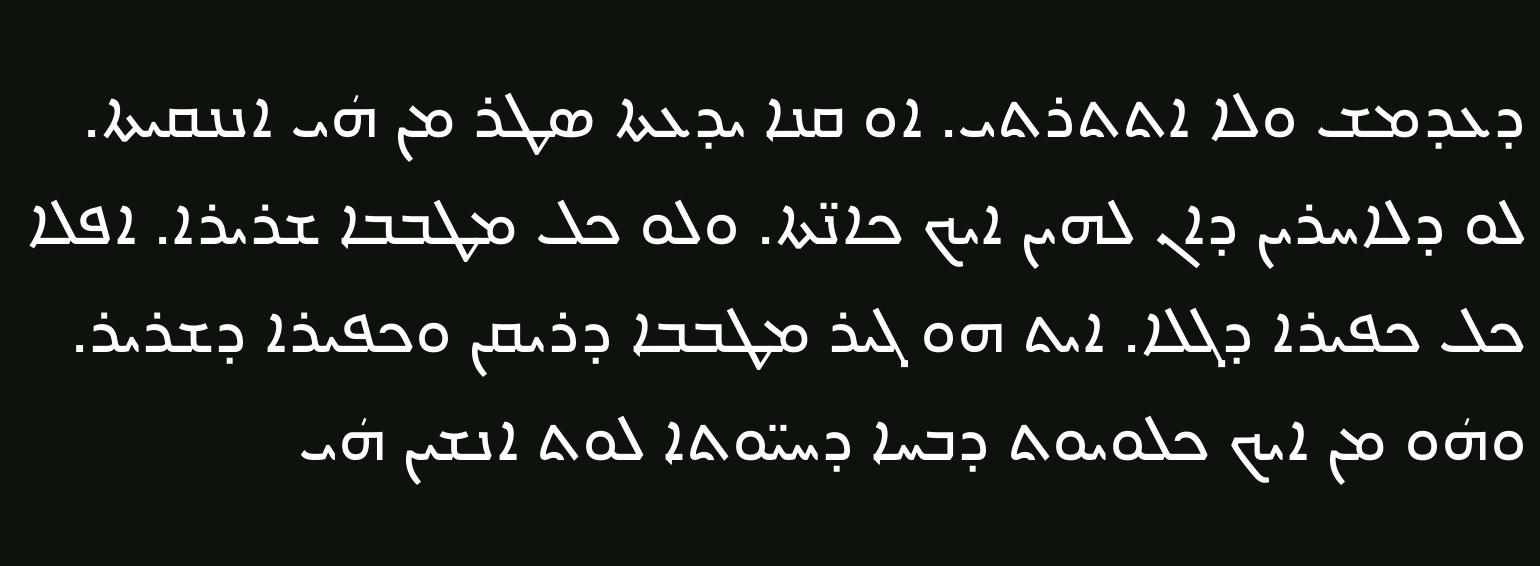ܕܥܕܡܫ ܘܠܐ ܐܬܬܪܬܝ. ܐܘ ܩܢܐ ܝܕܥܬܐ ܣܛܪ ܡܢ ܗܿܝ ܐܢܢܩܝܬܐ. ܠܘ ܕܠܐܚܪܝܢ ܕܐܢ ܠܗܝܢ ܐܝܟ ܟܐܢ̈ܬܐ. ܘܠܘ ܟܠ ܡܛܒܒܐ ܫܪܝܪܐ. ܐܦܠܐ ܟܠ ܟܦܝܪܐ ܕܓܠܐ. ܐܝܬ ܗܘ ܓܝܪ ܡܛܒܒܐ ܕܪܝܩܢ ܘܟܦܝܪܐ ܕܫܪܝܪ. ܘܗܿܘ ܡܢ ܐܝܟ ܟܠܘܝܘܬ ܕܒܚܐ ܕܚܝ̈ܘܬܐ ܠܘܬ ܐܢܫܝܢ ܗܿܝ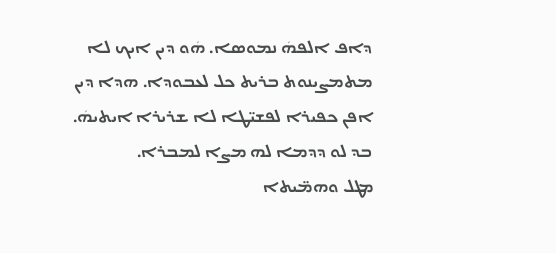ܕܐܦ ܐܠܦܗܿ ܢܡܘܣܐ. ܗܿܘ ܕܝܢ ܐܝܟ ܠܐ ܡܬܡܨܝܢܘܬ ܒܪܝܬ ܟܠ ܠܥܒܘܕܐ. ܗܕܐ ܕܝܢ ܐܦܢ ܟܦܝܪܐ ܠܦܫܝ̈ܛܐ ܠܐ ܫܪܝܪܐ ܐܝܬܝܗܿ. ܒܕ ܠܘ ܕܕܡܐ ܠܗ ܡܨܐ ܠܡܒܪܐ.
ܡܛܠ ܘܗܡ̈ܝܬܐ